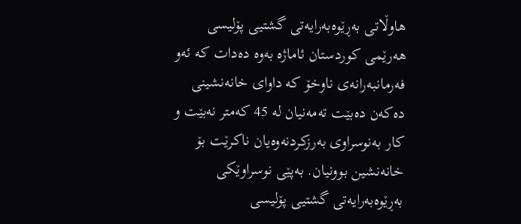هاوڵاتى به‌ڕێوه‌به‌رایه‌تى گشتیى پۆلیسى هه‌رێمى کوردستان ئاماژه‌ به‌وه‌ ده‌دات که‌ ئه‌و فه‌رمانبه‌رانه‌ى ناوخۆ که‌ داواى خانه‌نشینى ده‌که‌ن ده‌بێت ته‌مه‌نیان له‌ 45 که‌متر نه‌بێت و کار به‌نوسراوى به‌رزکردنه‌وه‌یان ناکرێت بۆ خانه‌نشین بوونیان. به‌پێى نوسراوێکى به‌ڕێوه‌به‌رایه‌تى گشتیى پۆلیسى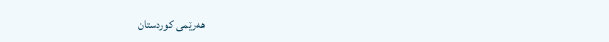هه‌رێمى کوردستان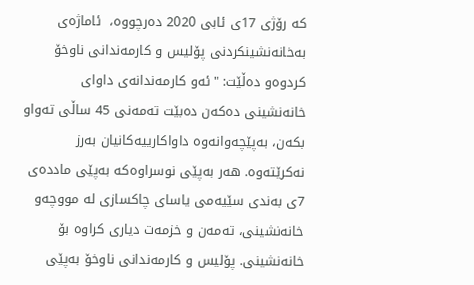که‌ رۆژى 17ى ئابى 2020 ده‌رچووه‌،  ئاماژه‌ى به‌خانه‌نشینکردنى پۆلیس و کارمه‌ندانى ناوخۆ کردوه‌و ده‌ڵێت: "ئه‌و کارمه‌ندانه‌ى داواى خانه‌نشینى ده‌که‌ن ده‌بێت ته‌مه‌نى 45 ساڵى ته‌واو بکه‌ن، به‌پێچه‌وانه‌وه‌ داواکارییه‌کانیان به‌رز نه‌کرێته‌وه‌. هه‌ر به‌پێى نوسراوه‌که‌ به‌پێى مادده‌ى 7ى به‌ندى سێیه‌مى یاساى چاکسازى له‌ مووچه‌و خانه‌نشینی، ته‌مه‌ن و خزمه‌ت دیارى کراوه‌ بۆ خانه‌نشینی. پۆلیس و کارمه‌ندانى ناوخۆ به‌پێى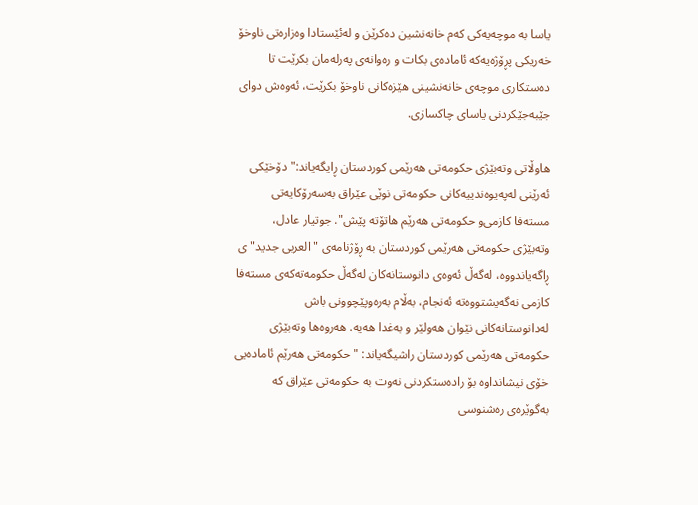یاسا به‌ موچه‌یه‌کى که‌م خانه‌نشین ده‌کرێن و له‌ئێستادا وه‌زاره‌تى ناوخۆ خه‌ریکى پڕۆژه‌یه‌که‌ ئاماده‌ى بکات و ره‌وانه‌ى په‌رله‌مان بکرێت تا ده‌ستکارى موچه‌ى خانه‌نشینى هێزه‌کانى ناوخۆ بکرێت، ئه‌وه‌ش دواى جێبه‌جێکردنى یاساى چاکسازى.

هاوڵاتى وته‌بێژى حکومه‌تى هه‌رێمى کوردستان ڕایگه‌یاند:"دۆخێکى ئه‌رێنى له‌په‌یوه‌ندییه‌کانى حکومه‌تى نوێی عێراق به‌سه‌رۆکایه‌تى مسته‌فا کازمی‌و حکومه‌تى هه‌رێم هاتۆته‌ پێش". جوتیار عادل، وته‌بێژى حکومه‌تى هه‌رێمى کوردستان به‌ ڕۆژنامه‌ى "العربى جدید"ى ڕاگه‌یاندووه‌، له‌گه‌ڵ ئه‌وه‌ى دانوستانه‌کان له‌گه‌ڵ حکومه‌ته‌که‌ى مسته‌فا کازمى نه‌گه‌یشتووه‌ته‌ ئه‌نجام، به‌ڵام به‌ره‌وپێچوونى باش له‌دانوستانه‌کانى نێوان هه‌ولێر و به‌غدا هه‌یه‌. هه‌روه‌ها وته‌بێژى حکومه‌تى هه‌رێمى کوردستان راشیگه‌یاند: "حکومه‌تى هه‌رێم ئاماده‌یى خۆى نیشانداوه‌ بۆ راده‌ستکردنى نه‌وت به‌ حکومه‌تى عێراق که‌ به‌گوێره‌ى ره‌شنوسى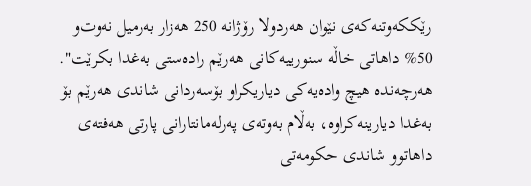رێککه‌وتنه‌که‌ى نێوان هه‌ردولا رۆژانه‌ 250 هه‌زار به‌رمیل نه‌وت‌و 50% داهاتى خاڵه‌ سنورییه‌کانى هه‌رێم راده‌ستى به‌غدا بکرێت". هه‌رچه‌نده‌ هیچ واده‌یه‌کى دیاریکراو بۆسه‌ردانى شاندى هه‌رێم بۆ به‌غدا دیارینه‌کراوه‌، به‌ڵام به‌وته‌ى په‌رله‌مانتارانى پارتى هه‌فته‌ى داهاتوو شاندى حکومه‌تى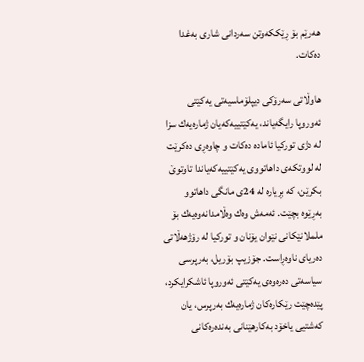هه‌رێم بۆ ڕێککه‌وتن سه‌ردانى شارى به‌غدا ده‌کات.

ھاوڵاتی سه‌رۆكی دیپلۆماسیه‌تی یه‌كێتی ئه‌وروپا رایگه‌یاند، یه‌كێتییه‌كه‌یان ژماره‌یه‌ك سزا له‌ دژی توركیا ئاماده‌ ده‌كات و چاوه‌ڕی ده‌كرێت له‌ لووتكه‌ی داهاتووی یه‌كێتییه‌كه‌یاندا تاوتوێ بكرێن، كه‌ بڕیاره‌ له‌ 24ی مانگی داهاتوو به‌ڕێوه‌ بچێت. ئه‌مه‌ش وه‌ك وه‌ڵامدانه‌وه‌یه‌ك بۆ ململانێكانی نێوان یۆنان و توركیا له‌ رۆژهه‌ڵاتی ده‌ریای ناوه‌ڕاست. جۆزیپ بۆریل، به‌رپرسی سیاسه‌تی ده‌ره‌وه‌ی یه‌كێتی ئه‌وروپا ئاشكرایكرد، پێده‌چێت رێكاره‌كان ژماره‌یه‌ك به‌رپرس، یان كه‌شتیی یاخۆد به‌كارهێنانی به‌نده‌ره‌كانی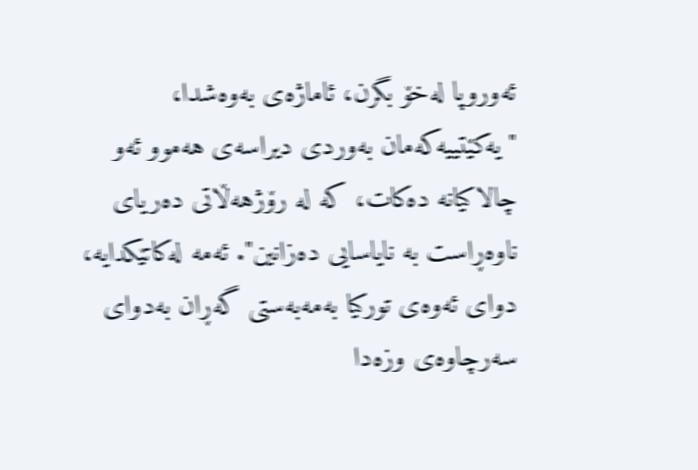ئه‌وروپا له‌خۆ بگرن، ئاماژه‌ی به‌وه‌شدا، "یه‌كێتییه‌كه‌مان به‌وردی دیراسه‌ی هه‌موو ئه‌و چالاكیانه‌ ده‌كات، كه‌ له‌ رۆژهه‌ڵاتی ده‌ریای ناوه‌ڕاست به‌ نایاسایی ده‌زانین". ئه‌مه‌ له‌كاتێكدایه‌، دوای ئه‌وه‌ی توركیا به‌مه‌به‌ستی گه‌ڕان به‌دوای سه‌رچاوه‌ی وزه‌دا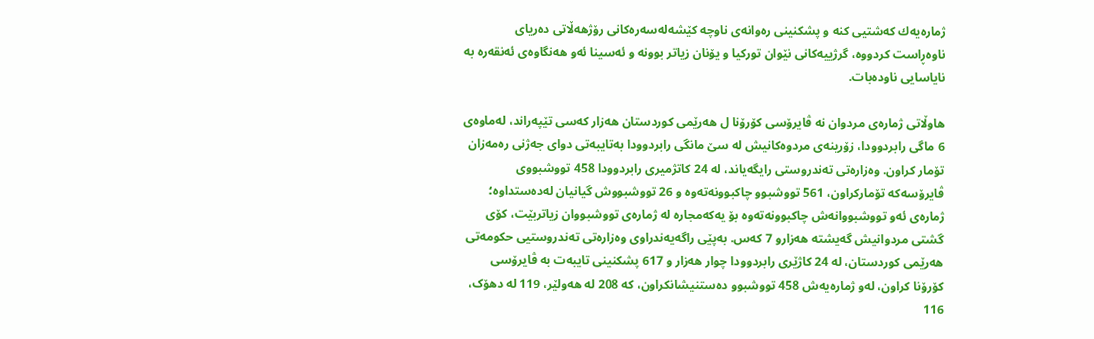ژماره‌یه‌ك كه‌شتیی كنه‌ و پشكنینی ره‌وانه‌ی ناوچه‌ كێشه‌له‌سه‌ره‌كانی رۆژهه‌ڵاتی ده‌ریای ناوه‌ڕاست كردووه‌، گرژییه‌كانی نێوان توركیا و یۆنان زیاتر بوونه‌ و ئه‌سینا ئه‌و هه‌نگاوه‌ی ئه‌نقه‌ره‌ به‌ نایاسایی ناوده‌بات.

ھاوڵاتی ژمارەی مردوان نە ڤایرۆسی کۆرۆنا ل ھەرێمی کوردستان ھەزار کەسی تێپەراند، لەماوەی 6 ماگی رابردوودا، زۆرینەی مردوەکانیش لە سێ مانگی رابردوودا بەتایبەتی دوای جەژنی رەمەزان تۆمار کراون. وەزارەتی تەندروستی رایگەیاند، لە 24 کاتژمیری رابردوودا 458 تووشبووی ڤایرۆسەکە تۆمارکراون، 561 تووشبوو چاکبوونەتەوە و 26 تووشبووش گیانیان لەدەستداوە؛ ژمارەی ئەو تووشبووانەش چاکبوونەتەوە بۆ یەکەمجارە لە ژمارەی تووشبووان زیاتربێت، کۆی گشتی مردوانیش گەیشتە ھەزارو 7 کەس. بەپێی راگەیەندراوی وەزارەتی تەندروستیی حکومەتی هەرێمی کوردستان، لە 24 کاژێری رابردوودا چوار هەزار و 617 پشکنینی تایبەت بە ڤایرۆسی کۆرۆنا کراون، لەو ژمارەیەش 458 تووشبوو دەستنیشانکراون، کە 208 لە هەولێر، 119 لە دهۆک، 116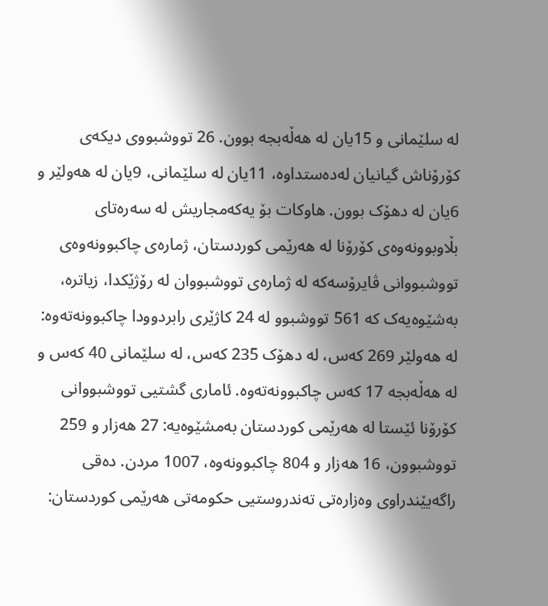لە سلێمانی و 15یان لە هەڵەبجە بوون. 26 تووشبووی دیکەی کۆرۆناش گیانیان لەدەستداوە، 11یان لە سلێمانی، 9یان لە هەولێر و 6یان لە دهۆک بوون. هاوکات بۆ یەکەمجاریش لە سەرەتای بڵاوبوونەوەی کۆرۆنا لە هەرێمی کوردستان، ژمارەی چاکبوونەوەی تووشبووانی ڤایرۆسەکە لە ژمارەی تووشبووان لە رۆژێکدا، زیاترە، بەشێوەیەک کە 561 تووشبوو لە 24 کاژێری رابردوودا چاکبوونەتەوە: لە هەولێر 269 کەس، لە دهۆک 235 کەس، لە سلێمانی 40 کەس و لە هەڵەبجە 17 کەس چاکبوونەتەوە. ئاماری گشتیی تووشبووانی کۆرۆنا ئێستا لە هەرێمی کوردستان بەمشێوەیە: 27 هەزار و 259 تووشبوون، 16 هەزار و 804 چاکبوونەوە، 1007 مردن. دەقی راگەیێندراوی وەزارەتی تەندروستیی حکومەتی هەرێمی کوردستان: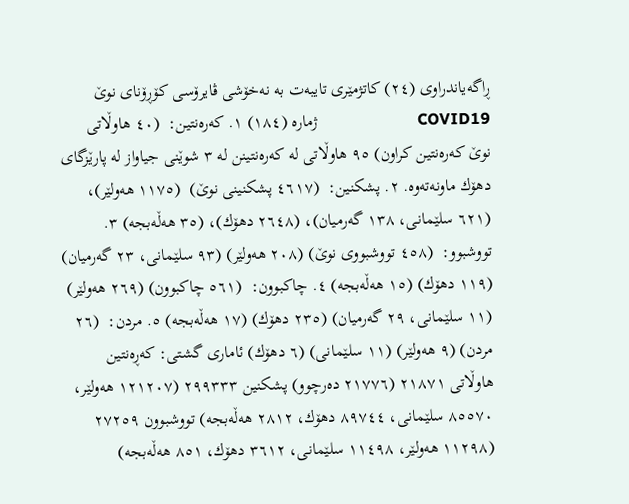ڕاگەیاندراوی (٢٤) کاتژمێری تایبەت بە نەخۆشی ڤایرۆسی کۆڕۆنای نوێ   COVID19                         ژمارە (١٨٤) ١. کەرەنتین:  (٤٠ هاوڵاتی نوێ کەرەنتین کراون) ٩٥ هاوڵاتی لە کەرەنتینن لە ٣ شوێنی جیاواز لە پارێزگای دهۆك ماونەتەوە. ٢. پشکنین:  (٤٦١٧ پشکنینی نوێ)  (١١٧٥ هەولێر)، (٦٢١ سلێمانی، ١٣٨ گەرمیان)، (٢٦٤٨ دهۆك)، (٣٥ هەڵەبجە) ٣. تووشبوو:  (٤٥٨ تووشبووی نوێ) (٢٠٨ هەولێر) (٩٣ سلێمانی، ٢٣ گەرمیان) (١١٩ دهۆك) (١٥ هەڵەبجە) ٤. چاکبوون:  (٥٦١ چاکبوون) (٢٦٩ هەولێر) (١١ سلێمانی، ٢٩ گەرمیان) (٢٣٥ دهۆك) (١٧ هەڵەبجە) ٥. مردن:  (٢٦ مردن) (٩ هەولێر) (١١ سلێمانی) (٦ دهۆك) ئاماری گشتی: کەڕەنتین هاوڵاتی ٢١٨٧١ (٢١٧٧٦ دەرچوو) پشکنین ٢٩٩٣٣٣ (١٢١٢٠٧ هەولێر، ٨٥٥٧٠ سلێمانی، ٨٩٧٤٤ دهۆك، ٢٨١٢ هەڵەبجە) تووشبوون ٢٧٢٥٩ (١١٢٩٨ هەولێر، ١١٤٩٨ سلێمانی، ٣٦١٢ دهۆك، ٨٥١ هەڵەبجە)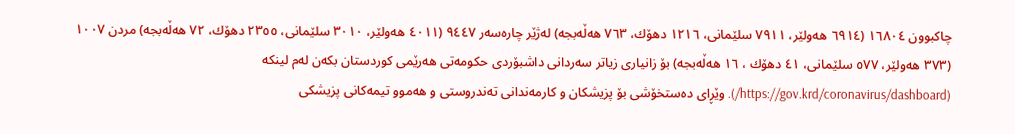چاکبوون ١٦٨٠٤ (٦٩١٤ هەولێر، ٧٩١١ سلێمانی، ١٢١٦ دهۆك، ٧٦٣ هەڵەبجە) لەژێر چارەسەر ٩٤٤٧ (٤٠١١ هەولێر، ٣٠١٠ سلێمانی، ٢٣٥٥ دهۆك، ٧٢ هەڵەبجە) مردن ١٠٠٧ (٣٧٣ هەولێر، ٥٧٧ سلێمانی، ٤١ دهۆك ، ١٦ هەڵەبجە) بۆ زانیاری زیاتر سەردانی داشبۆردی حکومەتی هەرێمی کوردستان بکەن لەم لینکە (https://gov.krd/coronavirus/dashboard/). وێڕای دەستخۆشی بۆ پزیشکان و کارمەندانی تەندروستی و هەموو تیمەکانی پزیشکی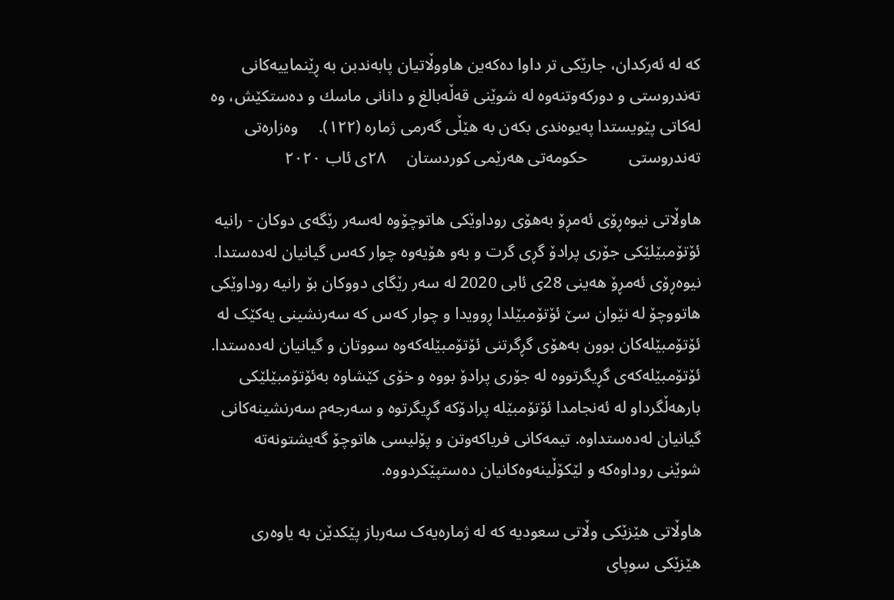کە لە ئەرکدان، جارێکی تر داوا دەکەین هاووڵاتیان پابەندبن بە ڕێنماییەکانی تەندروستی و دورکەوتنەوە لە شوێنی قەڵەبالغ و دانانی ماسك و دەستکێش، وە لەکاتی پێویستدا پەیوەندی بکەن بە هێڵی گەرمی ژمارە (١٢٢).     وەزارەتی تەندروستی          حکومەتی هەرێمی کوردستان     ٢٨ی ئاب ٢٠٢٠

هاوڵاتى نیوه‌ڕۆى ئه‌مڕۆ به‌هۆى روداوێکى هاتوچۆوه‌ له‌سه‌ر رێگه‌ى دوکان - رانیه‌ ئۆتۆمبێلێکى جۆرى پرادۆ گڕى گرت و به‌و هۆیه‌وه‌ چوار که‌س گیانیان له‌ده‌ستدا. نیوه‌ڕۆى ئه‌مڕۆ هه‌ینى 28ى ئابى 2020 له‌ سه‌ر رێگاى دووکان بۆ رانیه‌ روداوێکى هاتووچۆ له‌ نێوان سێ ئۆتۆمبێلدا ڕوویدا و چوار که‌س که‌ سه‌رنشینى یه‌کێک له‌ ئۆتۆمبێله‌کان بوون به‌هۆى گڕگرتنى ئۆتۆمبێله‌که‌وه‌ سووتان و گیانیان له‌ده‌ستدا. ئۆتۆمبێله‌که‌ى گڕیگرتووه‌ له‌ جۆرى پرادۆ بووه‌ و خۆى کێشاوه‌ به‌ئۆتۆمبێلێکى بارهه‌ڵگرداو له‌ ئه‌نجامدا ئۆتۆمبێله‌ پرادۆکه‌ گڕیگرتوه‌ و سه‌رجه‌م سه‌رنشینه‌کانى گیانیان له‌ده‌ستداوه‌. تیمه‌کانى فریاکه‌وتن و پۆلیسى هاتوچۆ گه‌یشتونه‌ته‌ شوێنى روداوه‌که‌ و لێکۆڵینه‌وه‌کانیان ده‌ستپێکردووه‌.

هاوڵاتى ‌هێزێکی وڵاتی سعودیه‌ که‌ له‌ ژماره‌یه‌ک سه‌رباز پێکدێن به‌ یاوه‌ری هێزێکی سوپای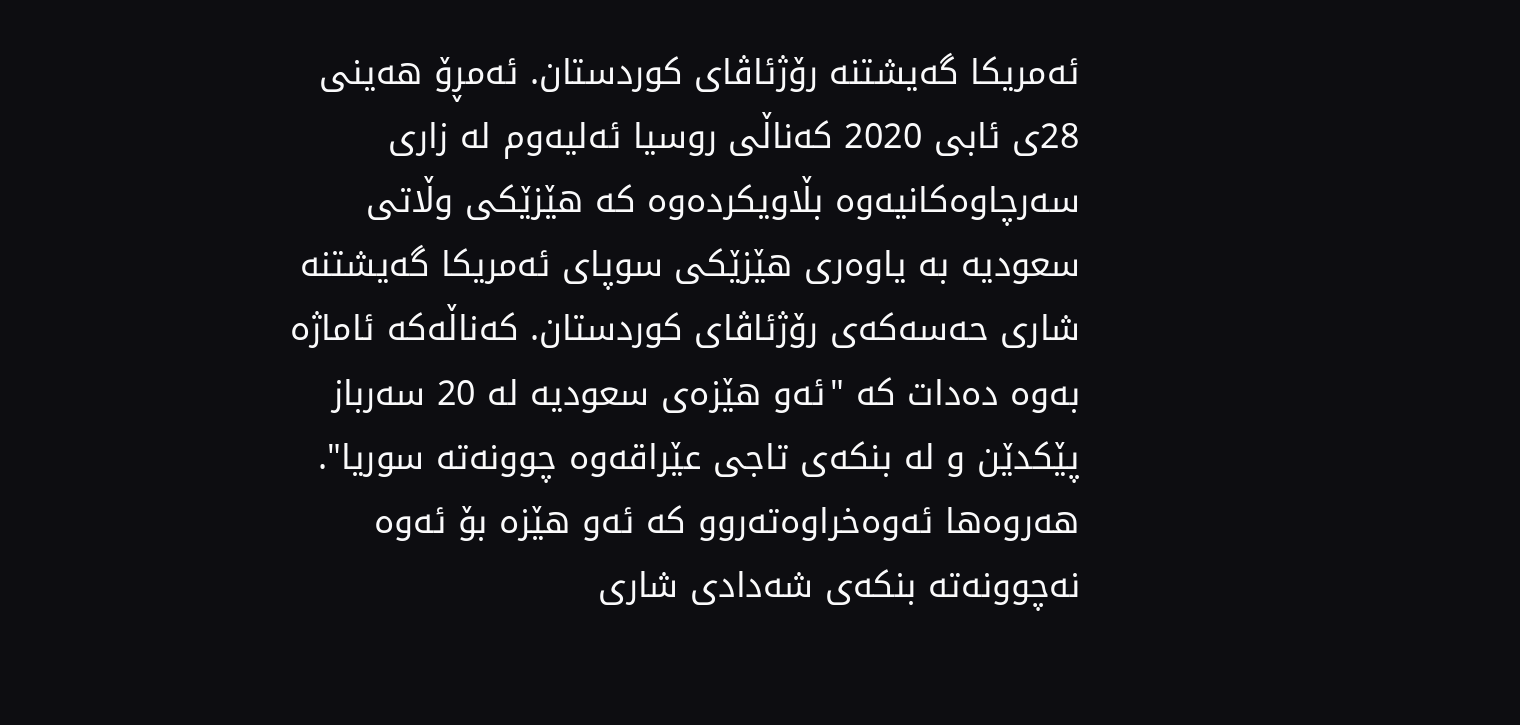ئه‌مریکا گه‌یشتنه‌ رۆژئاڤای کوردستان. ئه‌مڕۆ هه‌ینى 28ى ئابى 2020 که‌ناڵی روسیا ئه‌لیه‌وم له‌ زاری سه‌رچاوه‌کانیه‌وه‌ بڵاویکرده‌وه‌ که‌ هێزێکی وڵاتی سعودیه‌ به‌ یاوه‌ری هێزێکی سوپای ئه‌مریکا گه‌یشتنه‌ شاری حه‌سه‌که‌ی رۆژئاڤای کوردستان. که‌ناڵه‌که‌ ئاماژه‌ به‌وه‌ ده‌دات که‌ "ئه‌و هێزه‌ی سعودیه‌ له‌ 20 سه‌رباز پێکدێن و له‌ بنکه‌ی تاجی عێراقه‌وه‌ چوونه‌ته‌ سوریا". هه‌روه‌ها ئه‌وه‌خراوه‌ته‌روو که‌ ئه‌و هێزه‌ بۆ ئه‌وه‌ نه‌چوونه‌ته‌ بنکه‌ی شه‌دادی شاری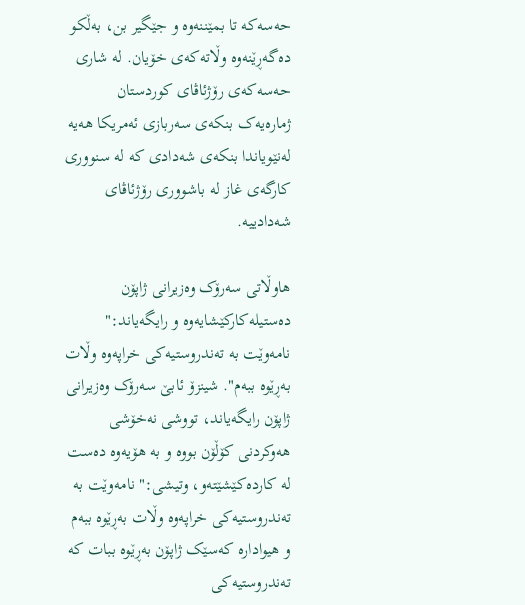حه‌سه‌که‌ تا بمێننه‌وه‌ و جێگیر بن، به‌ڵکو ده‌گه‌ڕێنه‌وه‌ وڵاته‌که‌ی خۆیان. له‌ شاری حه‌سه‌که‌ی رۆژئاڤای کوردستان ژماره‌یه‌ک بنکه‌ی سه‌ربازی ئه‌مریکا هه‌یه‌ له‌نێویاندا بنکه‌ی شه‌دادی که‌ له‌ سنووری کارگه‌ی غاز له‌ باشووری رۆژئاڤای شه‌دادییه‌.

هاوڵاتى سه‌رۆک وه‌زیرانى ژاپۆن ده‌ستیله‌کارکێشایه‌وه‌ و رایگه‌یاند:" نامه‌وێت به‌ ته‌ندروستیه‌کى خراپه‌وه‌ وڵات به‌ڕێوه‌ ببه‌م". شینزۆ ئابێ سه‌رۆک وه‌زیرانى ژاپۆن رایگه‌یاند، تووشى نه‌خۆشى هه‌وکردنى کۆڵۆن بووه‌ و به‌ هۆیه‌وه‌ ده‌ست له‌ کارده‌کێشێته‌و، وتیشی:" نامه‌وێت به‌ ته‌ندروستیه‌کى خراپه‌وه‌ وڵات به‌ڕێوه‌ ببه‌م و هیواداره‌ که‌سێک ژاپۆن به‌ڕێوه‌ ببات که‌ ته‌ندروستیه‌کى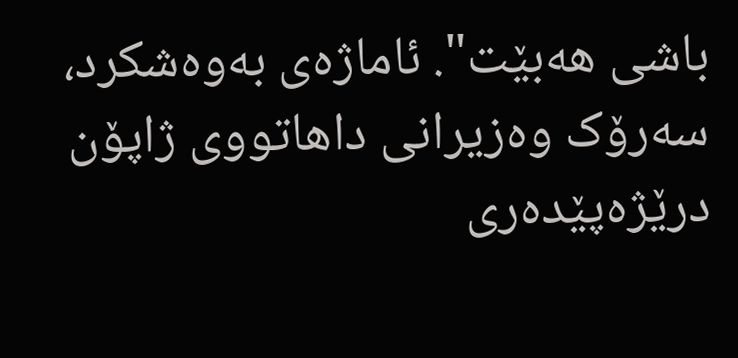باشى هه‌بێت". ئاماژه‌ى به‌وه‌شکرد، سه‌رۆک وه‌زیرانى داهاتووى ژاپۆن درێژه‌پێده‌رى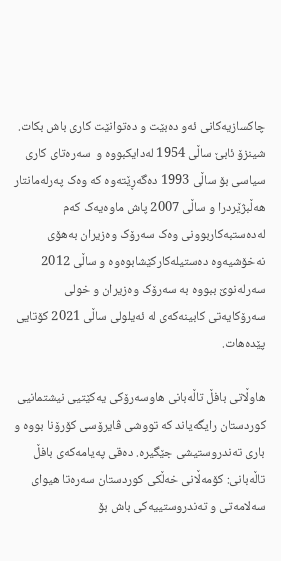چاکسازیه‌کانى ئه‌و ده‌بێت و ده‌توانێت کارى باش بکات. شینزۆ ئابێ ساڵى 1954 له‌دایکبووه‌ و  سه‌ره‌تاى کارى سیاسى بۆ ساڵى 1993 ده‌گه‌ڕێته‌وه‌ که‌ وه‌ک په‌رله‌مانتار هه‌ڵبژێردرا و ساڵى 2007 پاش ماوه‌یه‌ک که‌م له‌ده‌ستبه‌کاربوونى وه‌ک سه‌رۆک وه‌زیران به‌هۆى نه‌خۆشیه‌وه‌ ده‌ستیله‌کارکێشابوه‌وه‌ و ساڵى 2012 سه‌رله‌نوێ ببووه‌ به‌ سه‌رۆک وه‌زیران و خولى سه‌رۆکایه‌تى کابینه‌که‌ى له‌ ئه‌یلولى ساڵى 2021 کۆتایى پێده‌هات.

هاوڵاتى بافڵ تاڵه‌بانى هاوسه‌رۆکى یه‌کێتیى نیشتمانیى کوردستان رایگه‌یاند که‌ تووشى ڤایرۆسى کۆرۆنا بووه‌ و بارى ته‌ندروستیشى جێگیره‌. ده‌قى په‌یامه‌که‌ى بافڵ تاڵه‌بانى: کۆمه‌ڵانى خه‌ڵکى کوردستان سه‌ره‌تا ھیواى سه‌لامه‌تى و ته‌ندروستییه‌کى باش بۆ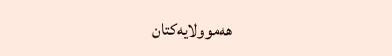ھه‌موولایه‌کتان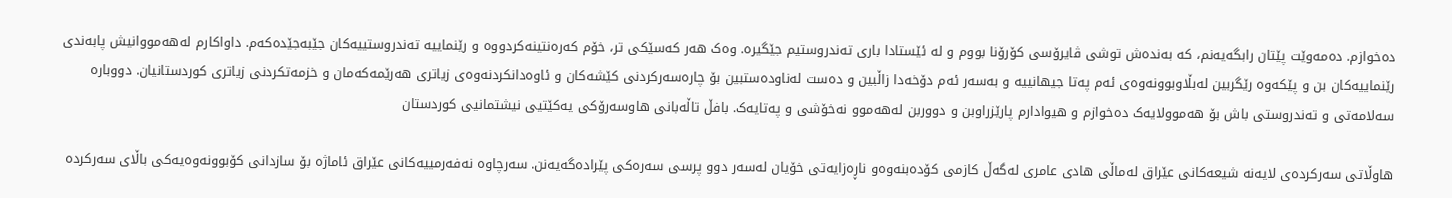ده‌خوازم. ده‌مه‌وێت پێتان رابگه‌یه‌نم، که‌ به‌نده‌ش توشى ڤایرۆسى کۆرۆنا بووم و له‌ ئێستادا بارى ته‌ندروستیم جێگیره‌. وه‌ک ھه‌ر که‌سێکى تر، خۆم که‌ره‌نتینه‌کردووه‌ و رێنماییه‌ ته‌ندروستییه‌کان جێبه‌جێده‌که‌م. داواکارم له‌ھه‌مووانیش پابه‌ندى رێنماییه‌کان بن و پێکه‌وه‌ رێگربین له‌بڵاوبوونه‌وه‌ى ئه‌م په‌تا جیھانییه‌ و به‌سه‌ر ئه‌م دۆخه‌دا زاڵبین و ده‌ست له‌ناوده‌ستبین بۆ چاره‌سه‌رکردنى کێشه‌کان و ئاوه‌دانکردنه‌وه‌ى زیاترى ھه‌رێمه‌که‌مان و خزمه‌تکردنى زیاترى کوردستانیان. دووباره‌ سه‌لامه‌تى و ته‌ندروستى باش بۆ ھه‌موولایه‌ک ده‌خوازم و ھیوادارم پارێزراوبن و دووربن له‌ھه‌موو نه‌خۆشى و په‌تایه‌ک. بافڵ تاڵه‌بانی هاوسه‌رۆکى یه‌کێتیى نیشتمانیى کوردستان

هاوڵاتى سه‌رکرده‌ى لایه‌نه‌ شیعه‌کانى عێراق له‌ماڵى هادى عامرى له‌گه‌ڵ کازمى کۆده‌بنه‌وه‌و ناڕه‌زایه‌تى خۆیان له‌سه‌ر دوو پرسى سه‌ره‌کى پێراده‌گه‌یه‌نن. سه‌رچاوه‌ نه‌فه‌رمییه‌کانى عێراق ئاماژه‌ بۆ سازدانى کۆبوونه‌وه‌یه‌کى باڵاى سه‌رکرده‌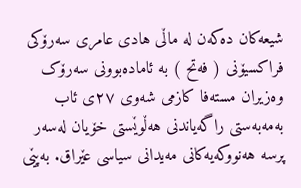شیعه‌کان ده‌که‌ن له‌ ماڵى هادى عامرى سه‌رۆکى فراکسیۆنى ( فه‌تح ) به‌ ئاماده‌بوونى سه‌رۆک وه‌زیران مسته‌فا کازمى شه‌وى ٢٧ى ئاب به‌مه‌به‌ستى راگه‌یاندنى هه‌ڵوێستى خۆیان له‌سه‌ر پرسه‌ هه‌نووکه‌یه‌کانى مه‌یدانى سیاسى عێراق. به‌پێى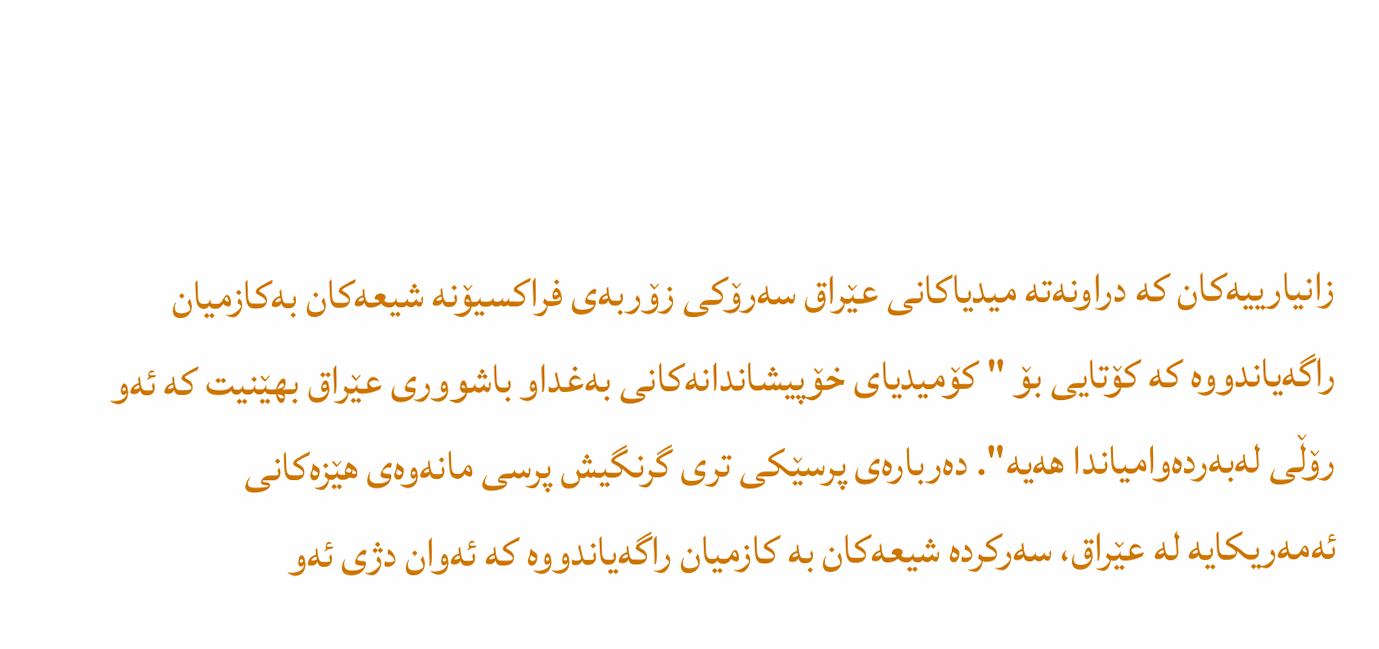زانیارییه‌کان که‌ دراونه‌ته‌ میدیاکانى عێراق سه‌رۆکى زۆربه‌ى فراکسیۆنه‌ شیعه‌کان به‌کازمیان راگه‌یاندووه‌ که‌ کۆتایى بۆ " کۆمیدیاى خۆپیشاندانه‌کانى به‌غداو باشوورى عێراق بهێنیت که‌ ئه‌و رۆڵى له‌به‌رده‌وامیاندا هه‌یه‌". ده‌رباره‌ى پرسێکى ترى گرنگیش پرسى مانه‌وه‌ى هێزه‌کانى ئه‌مه‌ریکایه‌ له‌ عێراق، سه‌رکرده‌ شیعه‌کان به‌ کازمیان راگه‌یاندووه‌ که‌ ئه‌وان دژى ئه‌و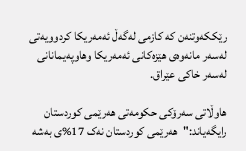رێککه‌وتنه‌ن که‌ کازمى له‌گه‌ڵ ئه‌مه‌ریکا کردوویه‌تى له‌سه‌ر مانه‌وه‌ى هێزه‌کانى ئه‌مه‌ریکا وهاوپه‌یمانانى له‌سه‌ر خاکى عێراق.

هاوڵاتى سه‌رۆکى حکومه‌تى هه‌رێمى کوردستان رایگه‌یاند:"هه‌رێمى کوردستان نه‌ک 17%ى به‌شه‌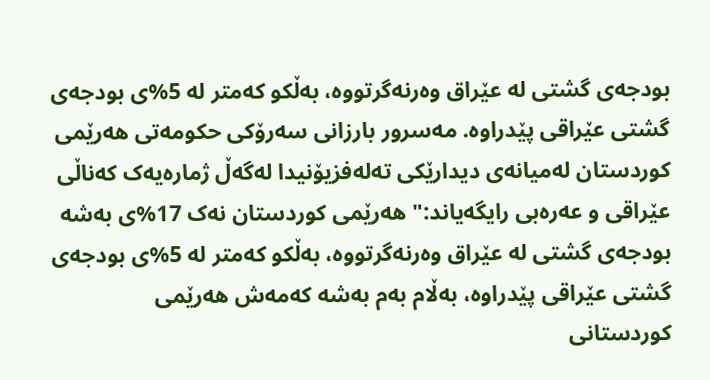بودجه‌ى گشتى له‌ عێراق وه‌رنه‌گرتووه‌، به‌ڵکو که‌متر له‌ 5%ى بودجه‌ى گشتى عێراقى پێدراوه‌. مه‌سرور بارزانى سه‌رۆکى حکومه‌تى هه‌رێمى کوردستان له‌میانه‌ى دیدارێکى ته‌له‌فزیۆنیدا له‌گه‌ڵ ژماره‌یه‌ک که‌ناڵى عێراقى و عه‌ره‌بى رایگه‌یاند:" هه‌رێمى کوردستان نه‌ک 17%ى به‌شه‌ بودجه‌ى گشتى له‌ عێراق وه‌رنه‌گرتووه‌، به‌ڵکو که‌متر له‌ 5%ى بودجه‌ى گشتى عێراقى پێدراوه‌، به‌ڵام به‌م به‌شه‌ که‌مه‌ش هه‌رێمى کوردستانى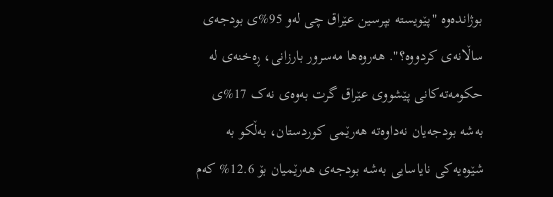بوژانده‌وه‌ "پێویسته‌ بپرسین عێراق چى له‌و 95%ى بودجه‌ى ساڵانه‌ى کردووه‌؟". هه‌روه‌ها مه‌سرور بارزانی، ڕه‌خنه‌ى له‌ حکومه‌ته‌کانى پێشووى عێراق گرت به‌وه‌ى نه‌ک 17%ى به‌شه‌ بودجه‌یان نه‌داوه‌ته‌ هه‌رێمى کوردستان، به‌ڵکو به‌ شێوه‌یه‌کى نایاسایى به‌شه‌ بودجه‌ى هه‌رێمیان بۆ 12.6% که‌م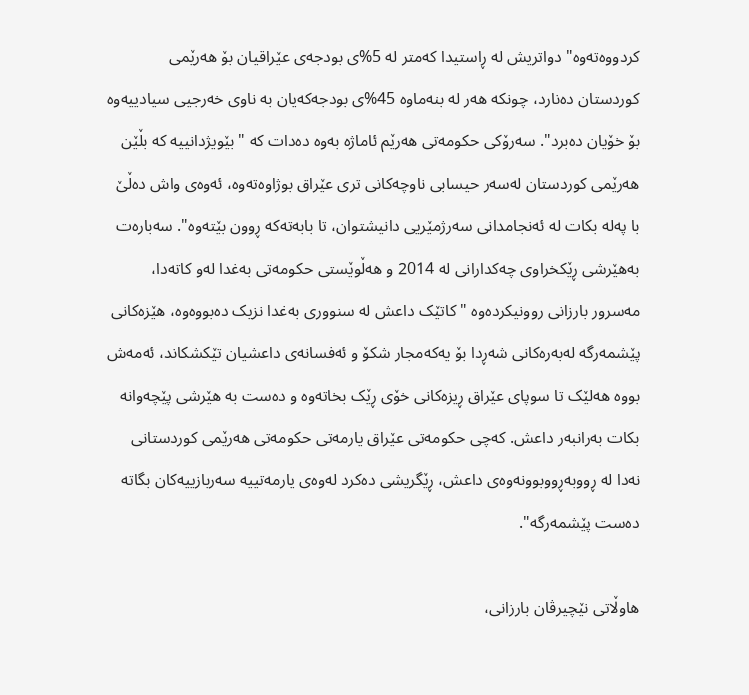کردووه‌ته‌وه‌" دواتریش له‌ ڕاستیدا که‌متر له‌ 5%ى بودجه‌ى عێراقیان بۆ هه‌رێمى کوردستان ده‌نارد، چونکه‌ هه‌ر له‌ بنه‌ماوه‌ 45%ى بودجه‌که‌یان به‌ ناوى خه‌رجیى سیادییه‌وه‌ بۆ خۆیان ده‌برد". سه‌رۆکى حکومه‌تى هه‌رێم ئاماژه‌ به‌وه‌ ده‌دات که‌ "بێویژدانییه‌ که‌ بڵێن هه‌رێمى کوردستان له‌سه‌ر حیسابى ناوچه‌کانى ترى عێراق بوژاوه‌ته‌وه‌، ئه‌وه‌ى واش ده‌ڵێ با په‌له‌ بکات له‌ ئه‌نجامدانى سه‌رژمێریى دانیشتوان، تا بابه‌ته‌که‌ ڕوون بێته‌وه‌". سه‌باره‌ت به‌هێرشى ڕێکخراوى چه‌کدارانى له‌ 2014 و هه‌ڵوێستى حکومه‌تى به‌غدا له‌و کاته‌دا، مه‌سرور بارزانى روونیکرده‌وه‌ "کاتێک داعش له‌ سنوورى به‌غدا نزیک ده‌بووه‌وه‌، هێزه‌کانى پێشمه‌رگه‌ له‌به‌ره‌کانى شه‌ڕدا بۆ یه‌که‌مجار شکۆ و ئه‌فسانه‌ى داعشیان تێکشکاند، ئه‌مه‌ش بووه‌ هه‌لێک تا سوپاى عێراق ڕیزه‌کانى خۆى ڕێک بخاته‌وه‌ و ده‌ست به‌ هێرشى پێچه‌وانه‌ بکات به‌رانبه‌ر داعش. که‌چى حکومه‌تى عێراق یارمه‌تى حکومه‌تى هه‌رێمى کوردستانى نه‌دا له‌ ڕووبه‌ڕووبوونه‌وه‌ى داعش، ڕێگریشى ده‌کرد له‌وه‌ى یارمه‌تییه‌ سه‌ربازییه‌کان بگاته‌ ده‌ست پێشمه‌رگه‌".

هاوڵاتى نێچیرڤان بارزانی،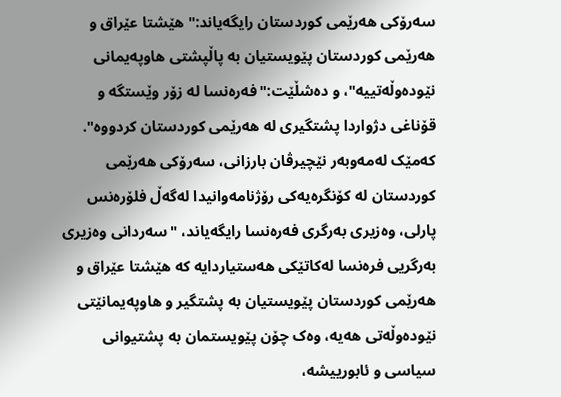سه‌رۆکى هه‌رێمى کوردستان رایگه‌یاند:" هێشتا عێراق و هه‌رێمى کوردستان پێویستیان به‌ پاڵپشتى هاوپه‌یمانى نێوده‌وڵه‌تییه‌"، و ده‌شڵێت:"فه‌ره‌نسا له‌ زۆر وێستگه‌ و قۆناغى دژواردا پشتگیرى له‌ هه‌رێمى کوردستان کردووه‌".  که‌مێک له‌مه‌وبه‌ر نێچیرڤان بارزانى، سه‌رۆکى هه‌رێمى کوردستان له‌ کۆنگره‌یه‌کى رۆژنامه‌وانیدا له‌گه‌ڵ فلۆره‌نس پارلی، وه‌زیرى به‌رگرى فه‌ره‌نسا رایگه‌یاند، "سه‌ردانى وه‌زیرى به‌رگریى فره‌نسا له‌کاتێکى هه‌ستیاردایه‌ که‌ هێشتا عێراق و هه‌رێمى کوردستان پێویستیان به‌ پشتگیر و هاوپه‌یمانێتى نێوده‌وڵه‌تى هه‌یه‌، وه‌ک چۆن پێویستمان به‌ پشتیوانى سیاسى و ئابورییشه‌،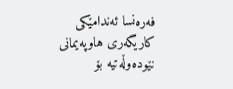فه‌ره‌نسا ئه‌ندامێکى کاریگه‌رى هاوپه‌یمانى نێوده‌وڵه‌تیه‌ بۆ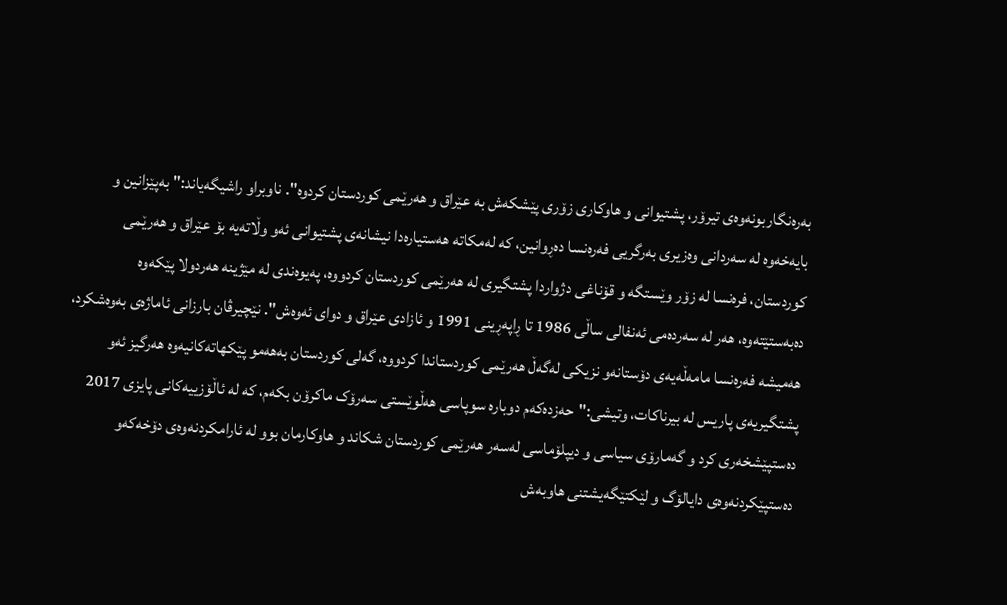به‌ره‌نگاربونه‌وه‌ى تیرۆر، پشتیوانى و هاوکارى زۆرى پێشکه‌ش به‌ عێراق و هه‌رێمى کوردستان کردوه‌". ناوبراو راشیگه‌یاند:" به‌پێزانین و بایه‌خه‌وه‌ له‌ سه‌ردانى وه‌زیرى به‌رگریى فه‌ره‌نسا ده‌ڕوانین، که‌ له‌مکاته‌ هه‌ستیاره‌دا نیشانه‌ى پشتیوانى ئه‌و وڵاته‌یه‌ بۆ عێراق و هه‌رێمى کوردستان، فره‌نسا له‌ زۆر وێستگه‌ و قۆناغى دژواردا پشتگیرى له‌ هه‌رێمى کوردستان کردووه‌، په‌یوه‌ندى له‌ مێژینه‌ هه‌ردولا پێکه‌وه‌ ده‌به‌ستێته‌وه‌، هه‌ر له‌ سه‌رده‌مى ئه‌نفالى ساڵى 1986 تا ڕاپه‌ڕینى 1991 و ئازادى عێراق و دواى ئه‌وه‌ش". نێچیرڤان بارزانى ئاماژه‌ى به‌وه‌شکرد، هه‌میشه‌ فه‌ره‌نسا مامه‌ڵه‌یه‌ى دۆستانه‌و نزیکى له‌گه‌ڵ هه‌رێمى کوردستاندا کردووه‌، گه‌لى کوردستان به‌هه‌مو پێکهاته‌کانیه‌وه‌ هه‌رگیز ئه‌و پشتگیریه‌ى پاریس له‌ بیرناکات، وتیشى:"حه‌زده‌که‌م دوباره‌ سوپاسى هه‌ڵوێستى سه‌رۆک ماکرۆن بکه‌م، که‌ له‌ ئاڵۆزییه‌کانى پایزى 2017 ده‌ستپێشخه‌رى کرد و گه‌مارۆى سیاسى و دیپلۆماسى له‌سه‌ر هه‌رێمى کوردستان شکاند و هاوکارمان بوو له‌ ئارامکردنه‌وه‌ى دۆخه‌که‌و ده‌ستپێکردنه‌وه‌ى دایالۆگ و لێکتێگه‌یشتنى هاوبه‌ش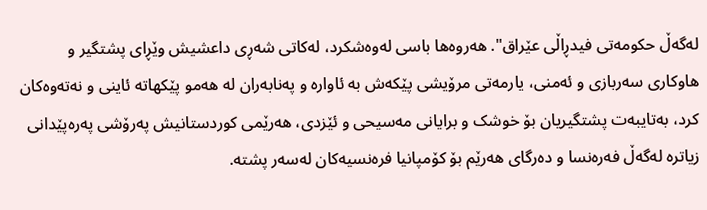له‌گه‌ڵ حکومه‌تى فیدڕاڵى عێراق". هه‌روه‌ها باسى له‌وه‌شکرد، له‌کاتى شه‌ڕى داعشیش وێڕاى پشتگیر و هاوکارى سه‌ربازى و ئه‌منی، یارمه‌تى مرۆیشى پێکه‌ش به‌ ئاواره‌ و په‌نابه‌ران له‌ هه‌مو پێکهاته‌ ئاینى و نه‌ته‌وه‌کان کرد، به‌تایبه‌ت پشتگیریان بۆ خوشک و برایانى مه‌سیحى و ئێزدی، هه‌رێمى کوردستانیش په‌رۆشى په‌ره‌پێدانى زیاتره‌ له‌گه‌ڵ فه‌ره‌نسا و ده‌رگاى هه‌رێم بۆ کۆمپانیا فره‌نسیه‌کان له‌سه‌ر پشته‌.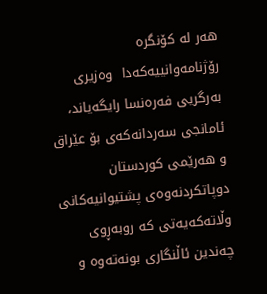هه‌ر له‌ کۆنگره‌ رۆژنامه‌وانییه‌که‌دا  وه‌زیرى به‌رگریى فه‌ره‌نسا رایگه‌یاند، ئامانجى سه‌ردانه‌که‌ى بۆ عێراق و هه‌رێمى کوردستان دوپاتکردنه‌وه‌ى پشتیوانیه‌کانى وڵاته‌که‌یه‌تى که‌ روبه‌ڕوى چه‌ندین ئاڵنگارى بونه‌ته‌وه‌ و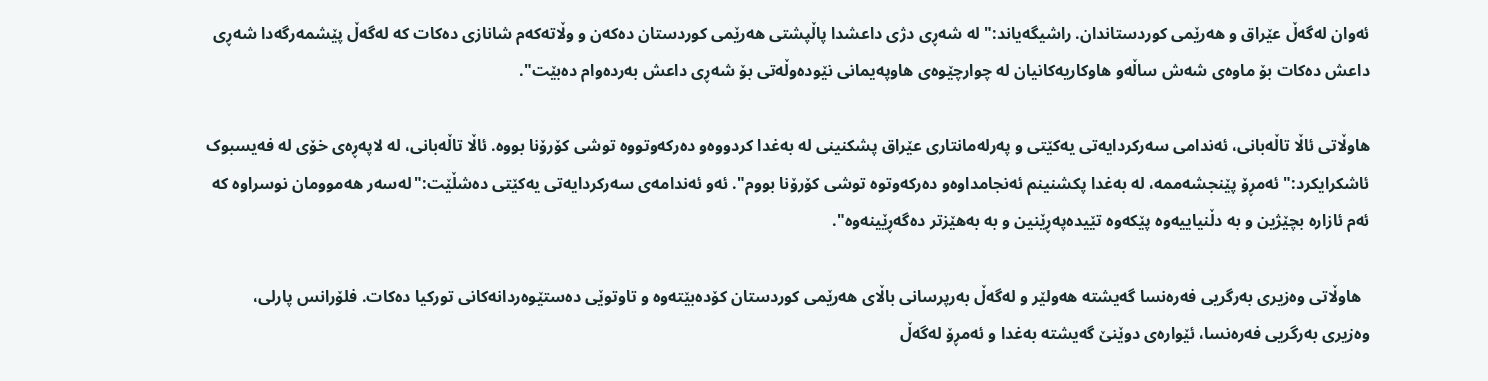ئه‌وان له‌گه‌ڵ عێراق و هه‌رێمى کوردستاندان. راشیگه‌یاند:" له‌ شه‌ڕى دژى داعشدا پاڵپشتى هه‌رێمى کوردستان ده‌که‌ن و وڵاته‌که‌م شانازى ده‌کات که‌ له‌گه‌ڵ پێشمه‌رگه‌دا شه‌ڕى داعش ده‌کات بۆ ماوه‌ى شه‌ش ساڵه‌و هاوکاریه‌کانیان له‌ چوارچێوه‌ى هاوپه‌یمانى نێوده‌وڵه‌تى بۆ شه‌ڕى داعش به‌رده‌وام ده‌بێت".

هاوڵاتى ئاڵا تاڵه‌بانی، ئه‌ندامى سه‌رکردایه‌تى یه‌کێتى و په‌رله‌مانتارى عێراق پشکنینى له‌ به‌غدا کردووه‌و ده‌رکه‌وتووه‌ توشى کۆرۆنا بووه‌. ئاڵا تاڵه‌بانی، له‌ لاپه‌ڕه‌ى خۆى له‌ فه‌یسبوک ئاشکرایکرد:" ئه‌مڕۆ پێنجشه‌ممه‌، له‌ به‌غدا پکشنینم ئه‌نجامداوه‌و ده‌رکه‌وتوه‌ توشى کۆرۆنا بووم". ئه‌و ئه‌ندامه‌ى سه‌رکردایه‌تى یه‌کێتى ده‌شڵێت:"له‌سه‌ر هه‌موومان نوسراوه‌ که‌ ئه‌م ئازاره‌ بچێژین و به‌ دڵنیاییه‌وه‌ پێکه‌وه‌ تێیده‌په‌ڕێنین و به‌ به‌هێزتر ده‌گه‌ڕێینه‌وه‌".

  هاوڵاتى وه‌زیرى به‌رگریى فه‌ره‌نسا گه‌یشته‌ هه‌ولێر و له‌گه‌ڵ به‌رپرسانى باڵاى هه‌رێمى کوردستان کۆده‌بێته‌وه‌ و تاوتوێى ده‌ستێوه‌ردانه‌کانى تورکیا ده‌کات. فلۆرانس پارلی، وه‌زیرى به‌رگریى فه‌ره‌نسا، ئێواره‌ى دوێنێ گه‌یشته‌ به‌غدا و ئه‌مڕۆ له‌گه‌ڵ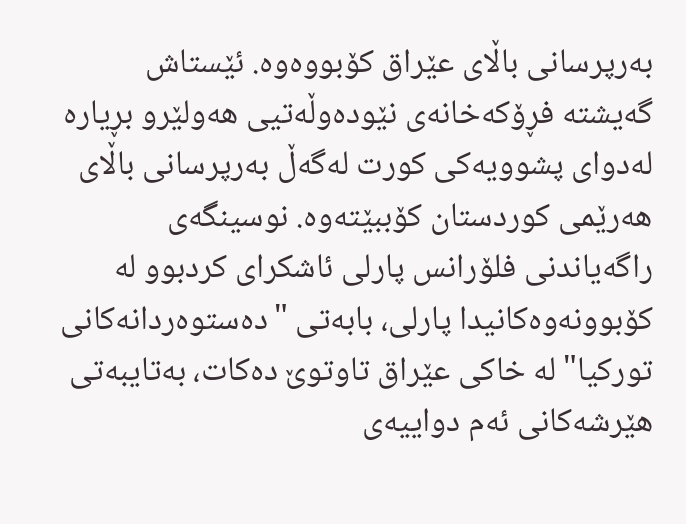به‌رپرسانى باڵاى عێراق کۆبووه‌وه‌. ئێستاش گه‌یشته‌ فڕۆکه‌خانه‌ى نێوده‌وڵه‌تیى هه‌ولێرو بڕیاره‌ له‌دواى پشوویه‌کى کورت له‌گه‌ڵ به‌رپرسانى باڵاى هه‌رێمى کوردستان کۆببێته‌وه‌. نوسینگه‌ى راگه‌یاندنى فلۆرانس پارلى ئاشکراى کردبوو له‌ کۆبوونه‌وه‌کانیدا پارلی، بابه‌تى "ده‌ستوه‌ردانه‌کانى تورکیا" له‌ خاکى عێراق تاوتوێ ده‌کات، به‌تایبه‌تى هێرشه‌کانى ئه‌م دواییه‌ى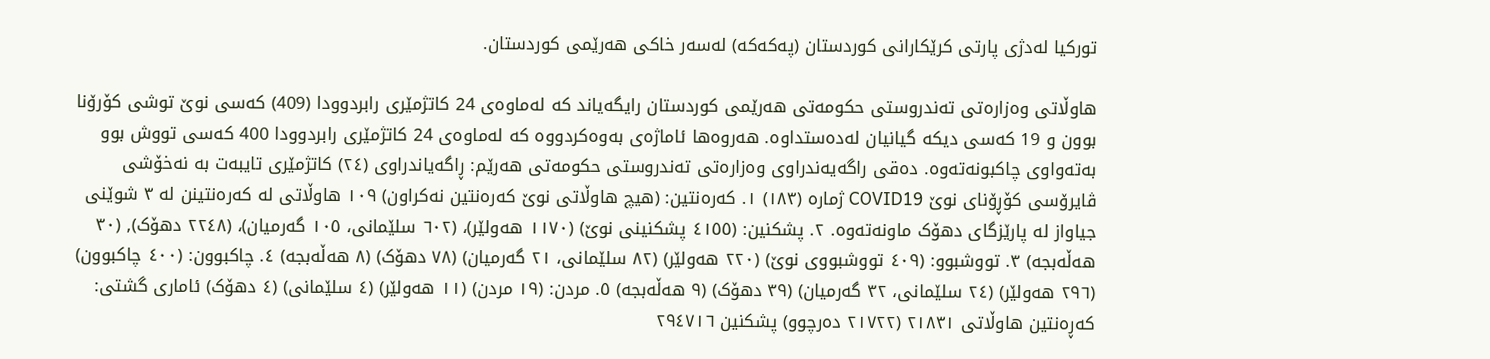تورکیا له‌دژى پارتى کرێکارانى کوردستان (په‌که‌که‌) له‌سه‌ر خاکى هه‌رێمى کوردستان.

هاوڵاتى وه‌زاره‌تى ته‌ندروستى حکومه‌تى هه‌رێمى کوردستان رایگه‌یاند که‌ له‌ماوه‌ى 24 کاتژمێرى رابردوودا (409) که‌سى نوێ توشى کۆرۆنا بوون و 19 که‌سى دیکه‌ گیانیان له‌ده‌ستداوه‌. هه‌روه‌ها ئاماژه‌ى به‌وه‌کردووه‌ که‌ له‌ماوه‌ى 24 کاتژمێرى رابردوودا 400 که‌سى تووش بوو به‌ته‌واوى چاکبونه‌ته‌وه‌. ده‌قى راگه‌یه‌ندراوى وه‌زاره‌تى ته‌ندروستى حکومه‌تى هه‌رێم: ڕاگه‌یاندراوى (٢٤) کاتژمێرى تایبه‌ت به‌ نه‌خۆشى ڤایرۆسى کۆڕۆناى نوێ COVID19 ژماره‌ (١٨٣) ١. که‌ره‌نتین: (هیچ هاوڵاتى نوێ که‌ره‌نتین نه‌کراون) ١٠٩ هاوڵاتى له‌ که‌ره‌نتینن له‌ ٣ شوێنى جیاواز له‌ پارێزگاى دهۆک ماونه‌ته‌وه‌. ٢. پشکنین: (٤١٥٥ پشکنینى نوێ) (١١٧٠ هه‌ولێر)، (٦٠٢ سلێمانی، ١٠٥ گه‌رمیان)، (٢٢٤٨ دهۆک), (٣٠ هه‌ڵه‌بجه‌) ٣. تووشبوو: (٤٠٩ تووشبووى نوێ) (٢٢٠ هه‌ولێر) (٨٢ سلێمانی، ٢١ گه‌رمیان) (٧٨ دهۆک) (٨ هه‌ڵه‌بجه‌) ٤. چاکبوون: (٤٠٠ چاکبوون) (٢٩٦ هه‌ولێر) (٢٤ سلێمانی، ٣٢ گه‌رمیان) (٣٩ دهۆک) (٩ هه‌ڵه‌بجه‌) ٥. مردن: (١٩ مردن) (١١ هه‌ولێر) (٤ سلێمانی) (٤ دهۆک) ئامارى گشتی: که‌ڕه‌نتین هاوڵاتى ٢١٨٣١ (٢١٧٢٢ ده‌رچوو) پشکنین ٢٩٤٧١٦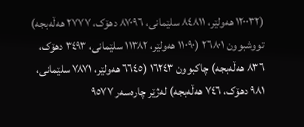(١٢٠٠٣٢ هه‌ولێر، ٨٤٨١١ سلێمانی، ٨٧٠٩٦ دهۆک، ٢٧٧٧ هه‌ڵه‌بجه‌) تووشبوون ٢٦٨٠١ (١١٠٩٠ هه‌ولێر، ١١٣٨٢ سلێمانی، ٣٤٩٣ دهۆک، ٨٣٦ هه‌ڵه‌بجه‌) چاکبوون ١٦٢٤٣ (٦٦٤٥ هه‌ولێر، ٧٨٧١ سلێمانی، ٩٨١ دهۆک، ٧٤٦ هه‌ڵه‌بجه‌) له‌ژێر چاره‌سه‌ر ٩٥٧٧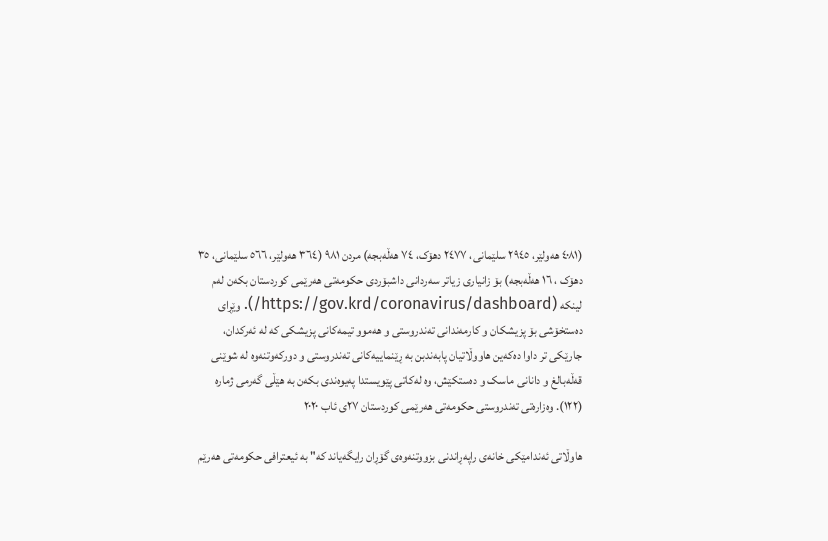(٤٠٨١ هه‌ولێر، ٢٩٤٥ سلێمانی، ٢٤٧٧ دهۆک، ٧٤ هه‌ڵه‌بجه‌) مردن ٩٨١ (٣٦٤ هه‌ولێر، ٥٦٦ سلێمانی، ٣٥ دهۆک ، ١٦ هه‌ڵه‌بجه‌) بۆ زانیارى زیاتر سه‌ردانى داشبۆردى حکومه‌تى هه‌رێمى کوردستان بکه‌ن له‌م لینکه‌ (https://gov.krd/coronavirus/dashboard/). وێڕاى ده‌ستخۆشى بۆ پزیشکان و کارمه‌ندانى ته‌ندروستى و هه‌موو تیمه‌کانى پزیشکى که‌ له‌ ئه‌رکدان، جارێکى تر داوا ده‌که‌ین هاووڵاتیان پابه‌ندبن به‌ ڕێنماییه‌کانى ته‌ندروستى و دورکه‌وتنه‌وه‌ له‌ شوێنى قه‌ڵه‌بالغ و دانانى ماسک و ده‌ستکێش، وه‌ له‌کاتى پێویستدا په‌یوه‌ندى بکه‌ن به‌ هێڵى گه‌رمى ژماره‌ (١٢٢). وه‌زاره‌تى ته‌ندروستی حکومه‌تى هه‌رێمى کوردستان ٢٧ى ئاب ٢٠٢٠

هاوڵاتى ئه‌ندامێکی خانه‌ی راپه‌ڕاندنی بزووتنه‌وه‌ی گۆڕان رایگه‌یاند که‌" به‌ ئیعترافى حکومه‌تى هه‌رێم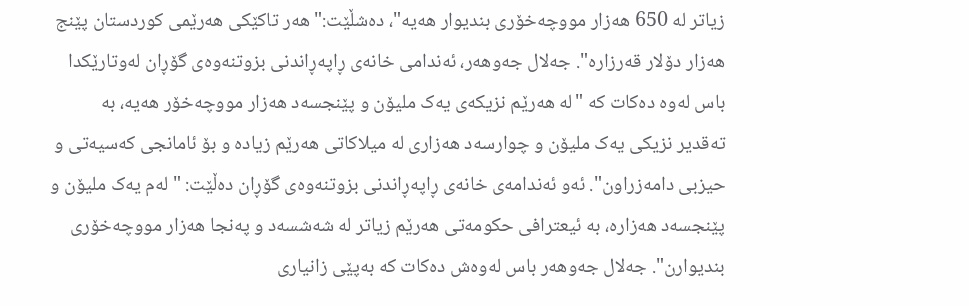زیاتر له‌ 650 هه‌زار مووچه‌خۆرى بندیوار هه‌یه‌"، ده‌شڵێت:" هه‌ر تاکێکى هه‌رێمى کوردستان پێنج هه‌زار دۆلار قه‌رزاره‌". جه‌لال جه‌وهه‌ر، ئه‌ندامى خانه‌ى ڕاپه‌ڕاندنى بزوتنه‌وه‌ى گۆڕان له‌وتارێکدا باس له‌وه‌ ده‌کات که‌ "له‌ هه‌رێم نزیکه‌ی یه‌ک ملیۆن و پێنجسه‌د هه‌زار مووچه‌خۆر هه‌یه‌، به‌ ته‌قدیر نزیکى یه‌ک ملیۆن و چوارسه‌د ھه‌زارى له‌ میلاکاتى ھه‌رێم زیاده‌ و بۆ ئامانجى که‌سیه‌تى و حیزبى دامه‌زراون". ئه‌و ئه‌ندامه‌ى خانه‌ى ڕاپه‌ڕاندنى بزوتنه‌وه‌ى گۆڕان ده‌ڵێت: " له‌م یه‌ک ملیۆن و پێنجسه‌د هه‌زاره‌، به‌ ئیعترافى حکومه‌تى هه‌رێم زیاتر له‌ شه‌شسه‌د و په‌نجا هه‌زار مووچه‌خۆرى بندیوارن". جه‌لال جه‌وهه‌ر باس له‌وه‌ش ده‌کات که‌ به‌پێى زانیارى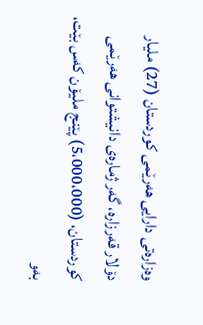وه‌زاره‌تى دارایى هه‌رێمى کوردستان (27) ملیار دۆلار قه‌رزاره‌، گه‌ر ژماره‌ى دانیشتوانى هه‌رێمى کوردستان، (5،000،000) پێنج ملیۆن که‌س بێت، به‌و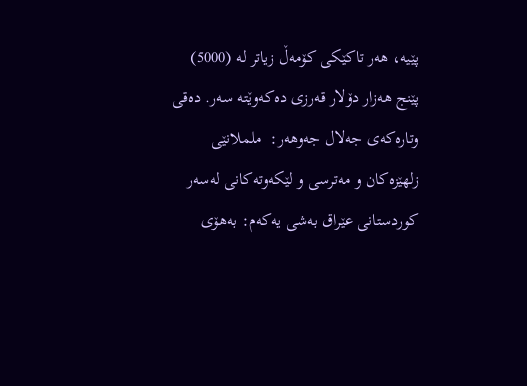پێیه‌، هه‌ر تاکێکى کۆمه‌ڵ زیاتر له‌ (5000) پێنج هه‌زار دۆلار قه‌رزى ده‌که‌وێته‌ سه‌ر. ده‌قى وتاره‌که‌ى جه‌لال جه‌وهه‌ر:  ململانێى زلهێزه‌کان و مه‌ترسى و لێکه‌وته‌کانى له‌سه‌ر کوردستانى عێراق به‌شى یه‌که‌م: به‌هۆى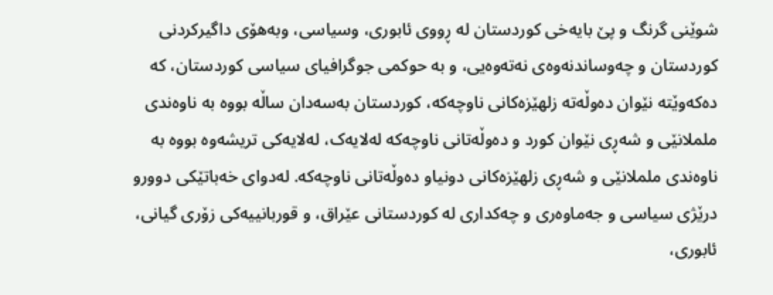شوێنى گرنگ و پێ‌ بایه‌خى کوردستان له‌ ڕووى ئابوری، وسیاسی، وبه‌هۆى داگیرکردنى کوردستان و چه‌وساندنه‌وه‌ى نه‌ته‌وه‌یی، و به‌ حوکمى جوگرافیاى سیاسى کوردستان، که‌ ده‌که‌وێته‌ نێوان ده‌وڵه‌ته‌ زلهێزه‌کانى ناوچه‌که‌، کوردستان به‌سه‌دان ساڵه‌ بووه‌ به‌ ناوه‌ندى ململانێى و شه‌ڕى نێوان کورد و ده‌وڵه‌تانى ناوچه‌که‌ له‌لایه‌ک، له‌لایه‌کى تریشه‌وه‌ بووه‌ به‌ ناوه‌ندى ململانێى و شه‌ڕى زلهێزه‌کانى دونیاو ده‌وڵه‌تانى ناوچه‌که‌. له‌دواى خه‌باتێکى دوورو درێژى سیاسى و جه‌ماوه‌رى و چه‌کدارى له‌ کوردستانى عێراق، و قوربانییه‌کى زۆرى گیانی، ئابوری،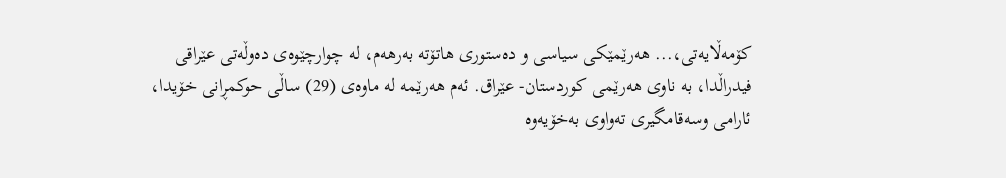کۆمه‌ڵایه‌تی،... هه‌رێمێکى سیاسى و ده‌ستورى هاتۆته‌ به‌رهه‌م، له‌ چوارچێوه‌ى ده‌وڵه‌تى عێراقى فیدراڵدا، به‌ ناوى هه‌رێمى کوردستان- عێراق. ئه‌م هه‌رێمه‌ له‌ ماوه‌ى (29) ساڵى حوکمڕانى خۆیدا، ئارامى وسه‌قامگیرى ته‌واوى به‌خۆیه‌وه‌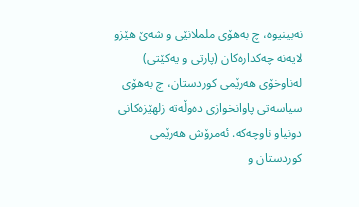نه‌بینیوه‌، چ به‌هۆى ململانێى و شه‌ێ‌ هێزو لایه‌نه‌ چه‌کداره‌کان (پارتى و یه‌کێتی) له‌ناوخۆى هه‌رێمى کوردستان، چ به‌هۆى سیاسه‌تى پاوانخوازى ده‌وڵه‌ته‌ زلهێزه‌کانى دونیاو ناوچه‌که‌. ئه‌مرۆش هه‌رێمى کوردستان و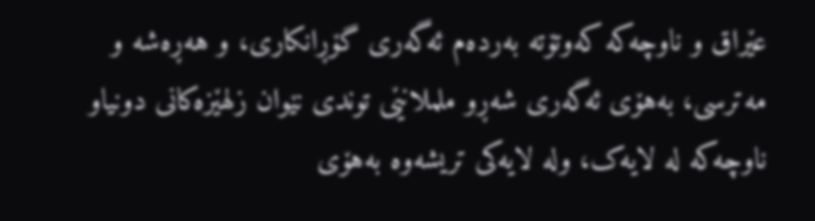عێراق و ناوچه‌که‌ که‌وتۆته‌ به‌رده‌م ئه‌گه‌رى گۆڕانکاری، و هه‌ڕه‌شه‌ و مه‌ترسی، به‌هۆى ئه‌گه‌رى شه‌ڕو ململانێى توندى نێوان زلهێزه‌کانى دونیاو ناوچه‌که‌ له‌ لایه‌ک، وله‌ لایه‌کى تریشه‌وه‌ به‌هۆى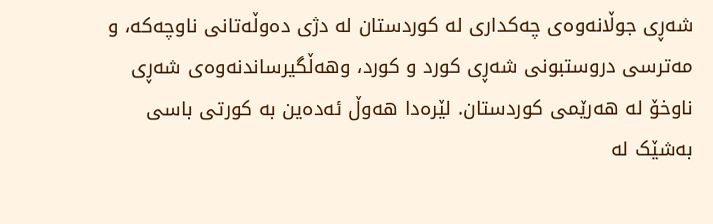شه‌ڕى جوڵانه‌وه‌ى چه‌کدارى له‌ کوردستان له‌ دژى ده‌وڵه‌تانى ناوچه‌که‌، و مه‌ترسى دروستبونى شه‌ڕى کورد و کورد، وهه‌ڵگیرساندنه‌وه‌ى شه‌ڕى ناوخۆ له‌ هه‌رێمى کوردستان. لێره‌دا هه‌وڵ ئه‌ده‌ین به‌ کورتى باسى به‌شێک له‌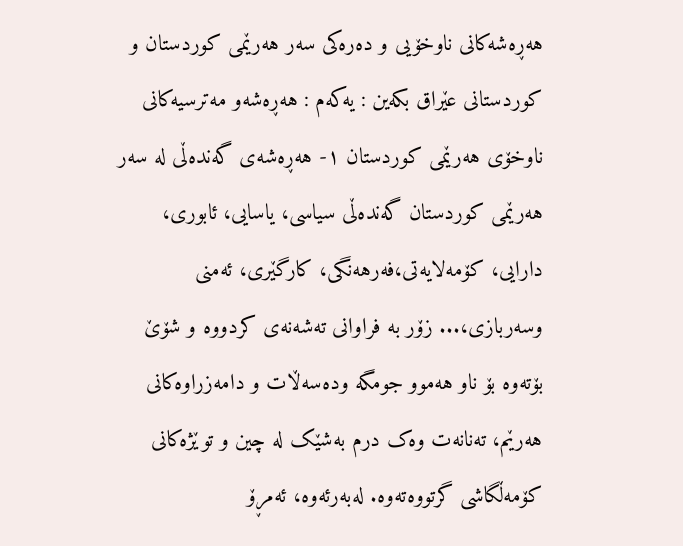هه‌ڕه‌شه‌کانى ناوخۆیى و ده‌ره‌کى سه‌ر هه‌رێمى کوردستان و کوردستانى عێراق بکه‌ین : یه‌که‌م : هه‌ڕه‌شه‌و مه‌ترسیه‌کانى ناوخۆى هه‌رێمى کوردستان ١- هه‌ڕه‌شه‌ى گه‌نده‌ڵى له‌ سه‌ر هه‌رێمى کوردستان گه‌نده‌ڵى سیاسی، یاسایی، ئابوری، دارایی، کۆمه‌لایه‌تی،فه‌رهه‌نگی، کارگێری، ئه‌منى وسه‌ربازی،... زۆر به‌ فراوانى ته‌شه‌نه‌ى کردووه‌ و شۆێ‌ بۆته‌وه‌ بۆ ناو هه‌موو جومگه‌ وده‌سه‌ڵات و دامه‌زراوه‌کانى هه‌رێم، ته‌نانه‌ت وه‌ک درم به‌شێک له‌ چین و توێژه‌کانى کۆمه‌ڵگاشى گرتووه‌ته‌وه‌. له‌به‌رئه‌وه‌، ئه‌مڕۆ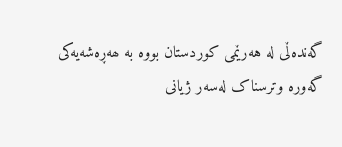گه‌نده‌ڵى له‌ هه‌رێمى کوردستان بووه‌ به‌ ھه‌ڕه‌شه‌یه‌کى گه‌وره‌ وترسناک له‌سه‌ر ژیانى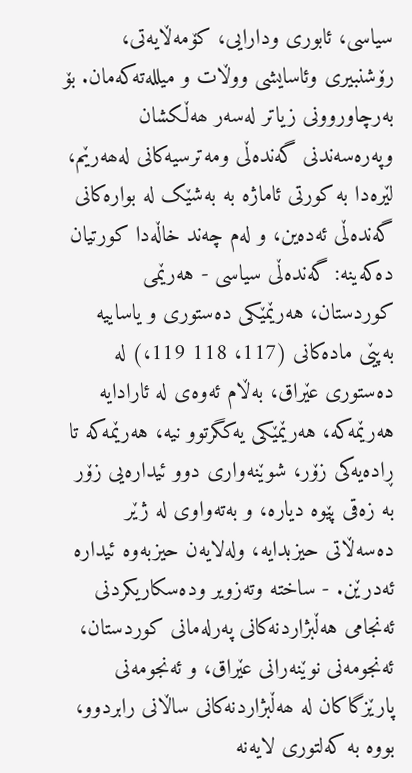سیاسی، ئابورى ودارایی، کۆمه‌ڵایه‌تی، رۆشنبیرى وئاسایشى ووڵات و میلله‌ته‌که‌مان. بۆ به‌رچاوروونى زیاتر له‌سه‌ر ھه‌ڵکشان وپه‌ره‌سه‌ندنى گه‌نده‌ڵى ومه‌ترسیه‌کانى له‌ھه‌رێم، لێره‌دا به‌ کورتى ئاماژه‌ به‌ به‌شێک له‌ بواره‌کانى گه‌نده‌ڵى ئه‌ده‌ین، و له‌م چه‌ند خاڵه‌دا کورتیان ده‌که‌ینه‌: گه‌نده‌ڵى سیاسی - هه‌رێمى کوردستان، هه‌رێمێکى ده‌ستورى و یاساییه‌ به‌پێى ماده‌کانى (117، 118 119،) له‌ ده‌ستورى عێراق، به‌ڵام ئه‌وه‌ى له‌ ئارادایه‌ هه‌رێمه‌که‌، هه‌رێمێکى یه‌کگرتوو نیه‌، هه‌رێمه‌که‌ تا ڕاده‌یه‌کى زۆر، شوێنه‌وارى دوو ئیداره‌یى زۆر به‌ زه‌قى پێوه‌ دیاره‌، و به‌ته‌واوى له‌ ژێر ده‌سه‌ڵاتى حیزبدایه‌، وله‌لایه‌ن حیزبه‌وه‌ ئیداره‌ ئه‌درێن. - ساخته‌ وته‌زویر وده‌سکاریکردنى ئه‌نجامى هه‌ڵبژاردنه‌کانى په‌رله‌مانى کوردستان، ئه‌نجومه‌نى نوێنه‌رانى عێراق، و ئه‌نجومه‌نى پارێزگاکان له‌ ھه‌ڵبژاردنه‌کانى ساڵانى رابردوو، بووه‌ به‌ که‌لتورى لایه‌نه‌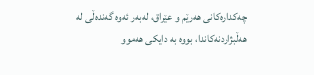چه‌کداره‌کانى ھه‌رێم و عێراق، له‌به‌ر ئه‌وه‌ گه‌نده‌ڵى له‌ ھه‌ڵبژاردنه‌کاندا، بووه‌ به‌ دایکى هه‌موو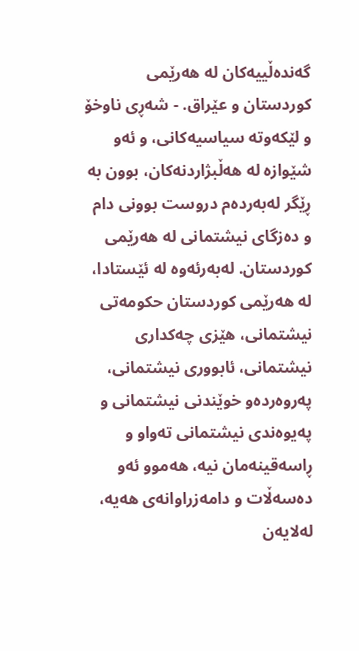گه‌نده‌ڵییه‌کان له‌ هه‌رێمى کوردستان و عێراق. - شه‌ڕى ناوخۆ و لێکه‌وته‌ سیاسیه‌کانی، و ئه‌و شێوازه‌ له‌ هه‌ڵبژاردنه‌کان، بوون به‌ ڕێگر له‌به‌رده‌م دروست بوونى دام و ده‌زگاى نیشتمانى له‌ هه‌رێمى کوردستان. له‌به‌رئه‌وه‌ له‌ ئێستادا، له‌ هه‌رێمى کوردستان حکومه‌تى نیشتمانی، هێزى چه‌کدارى نیشتمانی، ئابوورى نیشتمانی، په‌روه‌رده‌و خوێندنى نیشتمانى و په‌یوه‌ندى نیشتمانى ته‌واو و ڕاسه‌قینه‌مان نیه‌، هه‌موو ئه‌و ده‌سه‌ڵات و دامه‌زراوانه‌ى ھه‌یه‌، له‌لایه‌ن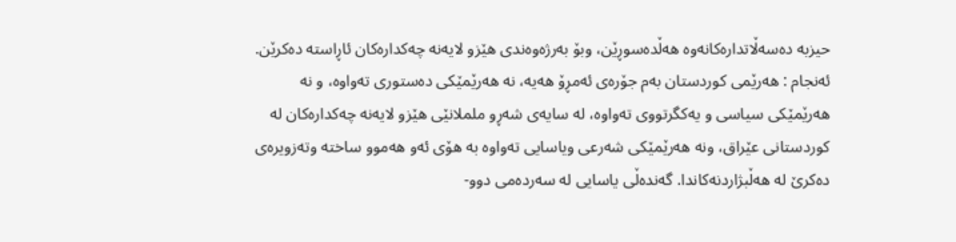حیزبه‌ ده‌سه‌ڵاتداره‌کانه‌وه‌ هه‌ڵده‌سوڕێن، وبۆ به‌رژه‌وه‌ندى هێزو لایه‌نه‌ چه‌کداره‌کان ئاڕاسته‌ ده‌کرێن. ئه‌نجام : هه‌رێمى کوردستان به‌م جۆره‌ى ئه‌مڕۆ هه‌یه‌، نه‌ هه‌رێمێکى ده‌ستورى ته‌واوه‌، و نه‌ هه‌رێمێکى سیاسى و یه‌کگرتووى ته‌واوه‌، له‌ سایه‌ى شه‌ڕو ململانێى هێزو لایه‌نه‌ چه‌کداره‌کان له‌ کوردستانى عێراق، ونه‌ ھه‌رێمێکى شه‌رعى ویاسایى ته‌واوه‌ به‌ ھۆى ئه‌و ھه‌موو ساخته‌ وته‌زویره‌ى ده‌کرێ له‌ ھه‌ڵبژاردنه‌کاندا. گه‌نده‌ڵى یاسایی له‌ سه‌رده‌مى دوو-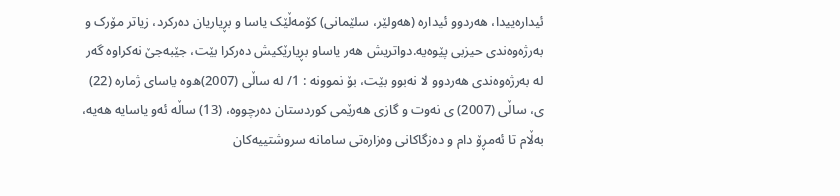ئیداره‌ییدا، هه‌ردوو ئیداره‌ (هه‌ولێر، سلێمانی) کۆمه‌ڵێک یاسا و بڕیاریان ده‌رکرد، زیاتر مۆرک و به‌رژه‌وه‌ندى حیزبى پێوه‌یه‌.دواتریش هه‌ر یاساو بڕیارێکیش ده‌رکرا بێت، جێبه‌جێ نه‌کراوه‌ گه‌ر له‌ به‌رژه‌وه‌ندى هه‌ردوو لا نه‌بوو بێت، بۆ نموونه‌ : 1/ له‌ ساڵى (2007)ه‌وه‌ یاساى ژماره‌ (22) ی، ساڵى (2007) ى نه‌وت و گازى هه‌رێمى کوردستان ده‌رچووه‌، (13) ساڵه‌ ئه‌و یاسایه‌ هه‌یه‌، به‌ڵام تا ئه‌مڕۆ دام و ده‌زگاکانى وه‌زاره‌تى سامانه‌ سروشتییه‌کان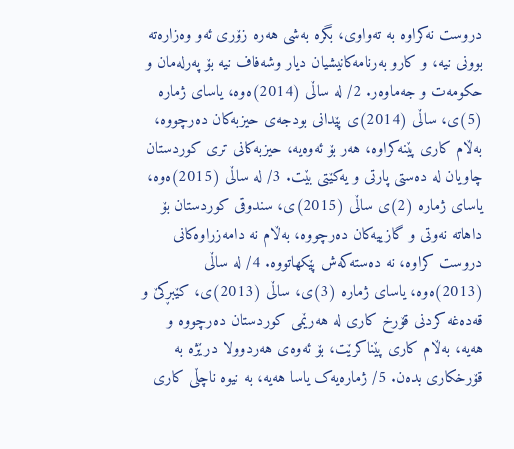دروست نه‌کراوه‌ به‌ ته‌واوی، بگره‌ به‌شى هه‌ره‌ زۆرى ئه‌و وه‌زاره‌ته‌ بوونى نیه‌، و کارو به‌رنامه‌کانیشیان دیار وشه‌فاف نیه‌ بۆ په‌رله‌مان و حکومه‌ت و جه‌ماوه‌ر. 2/ له‌ ساڵى (2014)ه‌وه‌، یاساى ژماره‌ (5)ی، ساڵى (2014)ى پێدانى بودجه‌ى حیزبه‌کان ده‌رچووه‌، به‌ڵام کارى پێنه‌کراوه‌، هه‌ر بۆ ئه‌وه‌یه‌، حیزبه‌کانى ترى کوردستان چاویان له‌ ده‌ستى پارتى و یه‌کێتى بێت. 3/ له‌ ساڵى (2015)ه‌وه‌، یاساى ژماره‌ (2)ى ساڵى (2015)ی، سندوقى کوردستان بۆ داهاته‌ نه‌وتى و گازییه‌کان ده‌رچووه‌، به‌ڵام نه‌ دامه‌زراوه‌کانى دروست کراوه‌، نه‌ ده‌سته‌که‌ش پێکهاتووه‌. 4/ له‌ ساڵى (2013)ه‌وه‌، یاساى ژماره‌ (3)ی، ساڵى (2013)ی، کێبڕکێ و قه‌ده‌غه‌ کردنى قۆرخ کارى له‌ هه‌رێمى کوردستان ده‌رچووه‌ و هه‌یه‌، به‌ڵام کارى پێناکرێت، بۆ ئه‌وه‌ى هه‌ردوولا درێژه‌ به‌ قۆرخکارى بده‌ن. 5/ ژماره‌یه‌ک یاسا هه‌یه‌، به‌ نیوه‌ ناچڵى کارى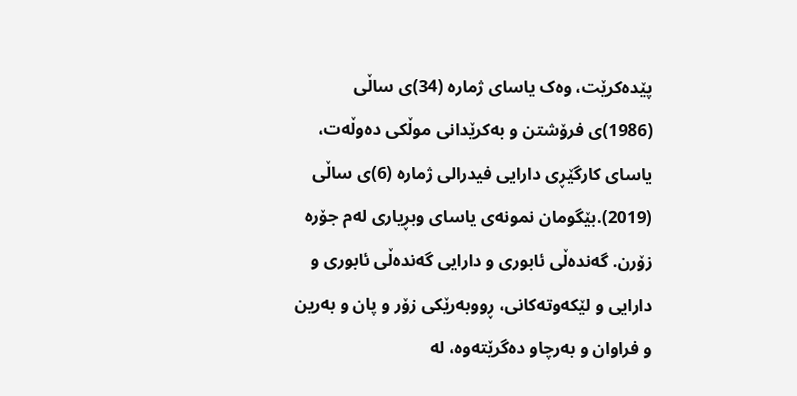پێده‌کرێت، وه‌ک یاساى ژماره‌ (34)ى ساڵى (1986)ى فرۆشتن و به‌کرێدانى موڵکى ده‌وڵه‌ت، یاساى کارگێڕى دارایى فیدرالى ژماره‌ (6)ى ساڵى (2019).بێگومان نمونه‌ى یاساى وبڕیارى له‌م جۆره‌ زۆرن. گه‌نده‌ڵى ئابورى و دارایی گه‌نده‌ڵى ئابورى و دارایى و لێکه‌وته‌کانی، ڕووبه‌رێکى زۆر و پان و به‌رین و فراوان و به‌رچاو ده‌گرێته‌وه‌، له‌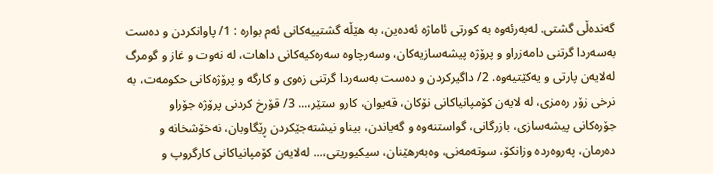گه‌نده‌ڵى گشتی. له‌به‌رئه‌وه‌ به‌ کورتى ئاماژه‌ ئه‌ده‌ین، به‌ هێڵه‌ گشتییه‌کانى ئه‌م بواره‌ : 1/ پاوانکردن و ده‌ست به‌سه‌ردا گرتنى دامه‌زراو و پرۆژه‌ پیشه‌سازیه‌کان، وسه‌رچاوه‌ سه‌ره‌کیه‌کانى داهات، له‌ نه‌وت و غاز و گومرگ له‌لایه‌ن پارتى و یه‌کێتیه‌وه‌. 2/ داگیرکردن و ده‌ست به‌سه‌ردا گرتنى زه‌وى و کارگه‌ و پرۆژه‌کانى حکومه‌ت، به‌ نرخى زۆر ره‌مزی، له‌ لایه‌ن کۆمپانیاکانى نۆکان، قه‌یوان، کارو ستێر،... 3/ قۆرخ کردنى پرۆژه‌ جۆراو جۆره‌کانى پیشه‌سازی، بازرگانی، گواستنه‌وه‌ و گه‌یاندن، بیناو نیشته‌جێکردن ڕێگاوبان، نه‌خۆشخانه‌ و ده‌رمان، په‌روه‌رده‌ وزانکۆ، سوته‌مه‌نی، وه‌به‌رهێنان، سیکیوریتی،... له‌لایه‌ن کۆمپانیاکانى کارگروپ و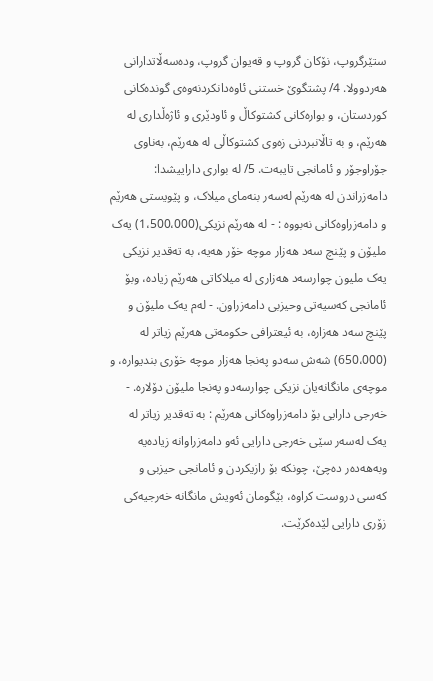ستێرگروپ، نۆکان گروپ و قه‌یوان گروپ، وده‌سه‌ڵاتدارانى ھه‌ردوولا. 4/ پشتگوێ خستنى ئاوه‌دانکردنه‌وه‌ى گونده‌کانى کوردستان، و بواره‌کانى کشتوکاڵ و ئاودێرى و ئاژه‌ڵدارى له‌ هه‌رێم، و به‌ تاڵانبردنى زه‌وى کشتوکاڵى له‌ هه‌رێم، به‌ناوى جۆراوجۆر و ئامانجى تایبه‌ت. 5/ له‌ بوارى داراییشدا: دامه‌زراندن له‌ هه‌رێم له‌سه‌ر بنه‌ماى میلاک، و پێویستى هه‌رێم و دامه‌زراوه‌کانى نه‌بووه‌ : - له‌ هه‌رێم نزیکی(1،500،000) یه‌ک ملیۆن و پێنچ سه‌د هه‌زار موچه‌ خۆر هه‌یه‌، به‌ ته‌قدیر نزیکى یه‌ک ملیون چوارسه‌د ھه‌زارى له‌ میلاکاتى ھه‌رێم زیاده‌، وبۆ ئامانجى که‌سیه‌تى وحیزبى دامه‌زراون. - له‌م یه‌ک ملیۆن و پێنچ سه‌د هه‌زاره‌، به‌ ئیعترافى حکومه‌تى هه‌رێم زیاتر له‌ (650،000) شه‌ش سه‌دو په‌نجا هه‌زار موچه‌ خۆرى بندیواره‌، و موچه‌ى مانگانه‌یان نزیکى چوارسه‌دو په‌نجا ملیۆن دۆلاره‌. - خه‌رجى دارایى بۆ دامه‌زراوه‌کانى هه‌رێم : به‌ ته‌قدیر زیاتر له‌ یه‌ک له‌سه‌ر سێى خه‌رجى دارایى ئه‌و دامه‌زراوانه‌ زیاده‌یه‌ وبه‌ھه‌ده‌ر ده‌چێ، چونکه‌ بۆ رازیکردن و ئامانجى حیزبى و که‌سى دروست کراوه‌، بێگومان ئه‌ویش مانگانه‌ خه‌رجیه‌کى زۆرى دارایى لێده‌کرێت.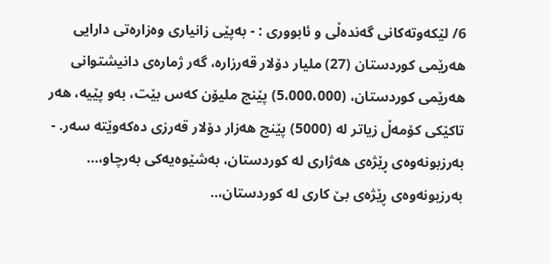6/ لێکه‌وته‌کانى گه‌نده‌ڵى و ئابوورى : - به‌پێى زانیارى وه‌زاره‌تى دارایى هه‌رێمى کوردستان (27) ملیار دۆلار قه‌رزاره‌، گه‌ر ژماره‌ى دانیشتوانى هه‌رێمى کوردستان، (5،000،000) پێنج ملیۆن که‌س بێت، به‌و پێیه‌، هه‌ر تاکێکى کۆمه‌ڵ زیاتر له‌ (5000) پێنج هه‌زار دۆلار قه‌رزى ده‌که‌وێته‌ سه‌ر. - به‌رزبونه‌وه‌ى ڕێژه‌ى هه‌ژارى له‌ کوردستان، به‌شێوه‌یه‌کى به‌رچاو،... به‌رزبونه‌وه‌ى ڕێژه‌ى بێ کارى له‌ کوردستان،..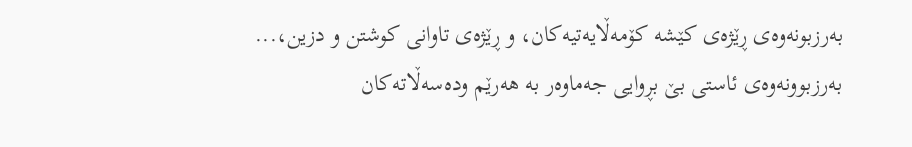به‌رزبونه‌وه‌ى ڕێژه‌ى کێشه‌ کۆمه‌ڵایه‌تیه‌کان، و ڕێژه‌ى تاوانى کوشتن و دزین،... به‌رزبوونه‌وه‌ى ئاستى بێ بڕوایى جه‌ماوه‌ر به‌ ھه‌رێم وده‌سه‌ڵاته‌کان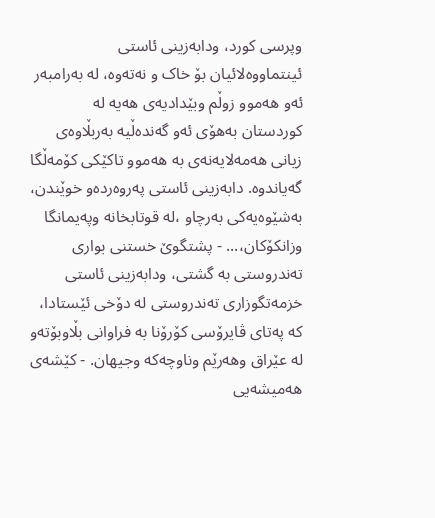وپرسى کورد، ودابه‌زینى ئاستى ئینتماووه‌لائیان بۆ خاک و نه‌ته‌وه‌، له‌ به‌رامبه‌ر ئه‌و ھه‌موو زوڵم وبێدادیه‌ى ھه‌یه‌ له‌ کوردستان به‌ھۆى ئه‌و گه‌نده‌ڵیه‌ به‌ربڵاوه‌ى زیانى ھه‌مه‌لایه‌نه‌ى به‌ ھه‌موو تاکێکى کۆمه‌ڵگا گه‌یاندوه‌. دابه‌زینى ئاستى په‌روه‌رده‌و خوێندن، به‌شێوه‌یه‌کى به‌رچاو ،له‌ قوتابخانه‌ وپه‌یمانگا وزانکۆکان،... - پشتگوێ خستنى بوارى ته‌ندروستى به‌ گشتی، ودابه‌زینى ئاستى خزمه‌تگوزارى ته‌ندروستى له‌ دۆخى ئێستادا، که‌ په‌تاى ڤایرۆسى کۆرۆنا به‌ فراوانى بڵاوبۆته‌و له‌ عێراق وھه‌رێم وناوچه‌که‌ وجیھان. - کێشه‌ى هه‌میشه‌یى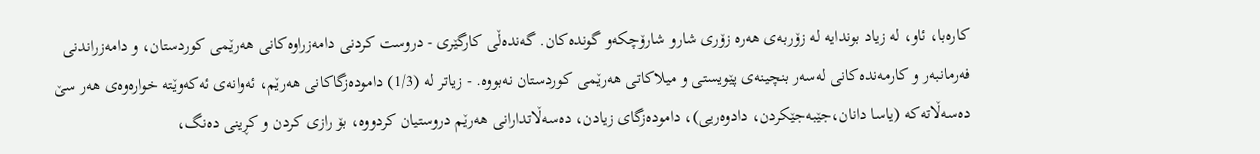کاره‌با، ئاو، له‌ زیاد بوندایه‌ له‌ زۆربه‌ى هه‌ره‌ زۆرى شارو شارۆچکه‌و گونده‌کان. گه‌نده‌ڵى کارگێری - دروست کردنى دامه‌زراوه‌کانى هه‌رێمى کوردستان، و دامه‌زراندنى فه‌رمانبه‌ر و کارمه‌نده‌کانى له‌سه‌ر بنچینه‌ى پێویستى و میلاکاتى ھه‌رێمى کوردستان نه‌بووه‌. - زیاتر له‌ (1/3) داموده‌زگاکانى هه‌رێم، ئه‌وانه‌ى ئه‌که‌وێته‌ خواره‌وه‌ى هه‌ر سێ ده‌سه‌ڵاته‌که‌ (یاسا دانان،جێبه‌جێکردن، دادوه‌ریی)، داموده‌زگاى زیادن، ده‌سه‌ڵاتدارانى هه‌رێم دروستیان کردووه‌، بۆ رازى کردن و کڕینى ده‌نگ،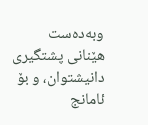وبه‌ده‌ست هێنانى پشتگیرى دانیشتوان، و بۆ ئامانج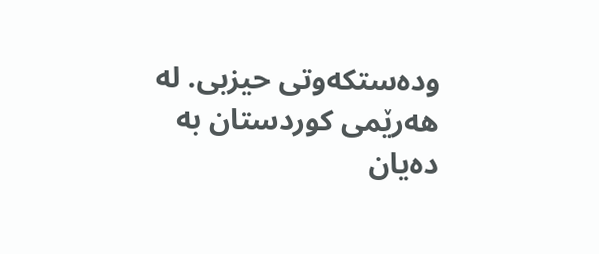وده‌ستکه‌وتى حیزبی. له‌ هه‌رێمى کوردستان به‌ ده‌یان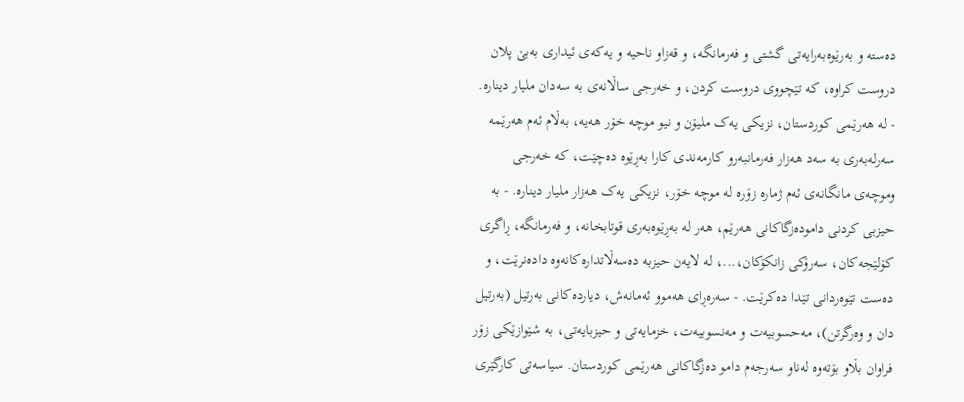ده‌سته‌ و به‌رێوه‌به‌رایه‌تى گشتى و فه‌رمانگه‌، و قه‌زاو ناحیه‌ و یه‌که‌ى ئیدارى به‌بێ پلان دروست کراوه‌، که‌ تێچووى دروست کردن، و خه‌رجى ساڵانه‌ى به‌ سه‌دان ملیار دیناره‌. - له‌ هه‌رێمى کوردستان، نزیکى یه‌ک ملیۆن و نیو موچه‌ خۆر هه‌یه‌، به‌ڵام ئه‌م هه‌رێمه‌ سه‌رله‌به‌رى به‌ سه‌د هه‌زار فه‌رمانبه‌رو کارمه‌ندى کارا به‌ڕێوه‌ ده‌چێت، که‌ خه‌رجى وموچه‌ى مانگانه‌ى ئه‌م ژماره‌ زۆره‌ له‌ موچه‌ خۆر، نزیکى یه‌ک هه‌زار ملیار دیناره‌. - به‌ حیزبى کردنى داموده‌زگاکانى هه‌رێم، هه‌ر له‌ به‌ڕێوه‌به‌رى قوتابخانه‌، و فه‌رمانگه‌، ڕاگرى کۆلێجه‌کان، سه‌رۆکى زانکۆکان،...، له‌ لایه‌ن حیزبه‌ ده‌سه‌ڵاتداره‌کانه‌وه‌ داده‌نرێت، و ده‌ست تێوه‌ردانى تێدا ده‌کرێت. - سه‌ره‌ڕاى هه‌موو ئه‌مانه‌ش، دیارده‌کانى به‌رتیل (به‌رتیل دان و وه‌رگرتن)، مه‌حسوبیه‌ت و مه‌نسوبیه‌ت، خزمایه‌تى و حیزبایه‌تی، به‌ شێوازێکى زۆر فراوان بڵاو بۆته‌وه‌ له‌ناو سه‌رجه‌م دامو ده‌زگاکانى هه‌رێمى کوردستان. سیاسه‌تى کارگێرى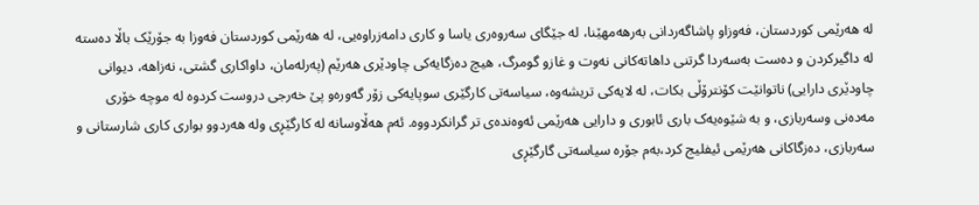له‌ هه‌رێمى کوردستان، فه‌وزاو پاشاگه‌ردانى به‌رهه‌مهێنا، له‌ جێگاى سه‌روه‌رى یاسا و کارى دامه‌زراوه‌یی، له‌ هه‌رێمى کوردستان فه‌وزا به‌ جۆرێک باڵا ده‌سته‌ له‌ داگیرکردن و ده‌ست به‌سه‌ردا گرتنى داهاته‌کانى نه‌وت و غازو گومرگ، هیچ ده‌زگایه‌کى چاودێرى ھه‌رێم (په‌رله‌مان، داواکارى گشتی، نه‌زاهه‌، دیوانى چاودێرى دارایی) ناتوانێت کۆنترۆڵى بکات، له‌ لایه‌کى تریشه‌وه‌، سیاسه‌تى کارگێرى سوپایه‌کى زۆر گه‌وره‌و پێ‌ خه‌رجى دروست کردوه‌ له‌ موچه‌ خۆرى مه‌ده‌نى وسه‌ربازی، و به‌ شێوه‌یه‌ک بارى ئابورى و دارایى هه‌رێمى ئه‌وه‌نده‌ى تر گرانکردووه‌. ئه‌م هه‌ڵاوسانه‌ له‌ کارگێڕى وله‌ هه‌ردوو بوارى کارى شارستانى و سه‌ربازی، ده‌زگاکانى هه‌رێمى ئیفلیج کرد،به‌م جۆره‌ سیاسه‌تى گارگێڕى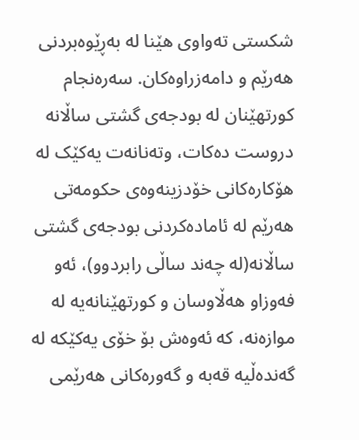شکستى ته‌واوى هێنا له‌ به‌ڕێوه‌بردنى هه‌رێم و دامه‌زراوه‌کان. سه‌ره‌نجام کورتهێنان له‌ بودجه‌ى گشتى ساڵانه‌ دروست ده‌کات، وته‌نانه‌ت یه‌کێک له‌ هۆکاره‌کانى خۆدزینه‌وه‌ى حکومه‌تى هه‌رێم له‌ ئاماده‌کردنى بودجه‌ى گشتى ساڵانه‌(له‌ چه‌ند ساڵى رابردوو)، ئه‌و فه‌وزاو هه‌ڵاوسان و کورتهێنانه‌یه‌ له‌ موازه‌نه‌، که‌ ئه‌وه‌ش بۆ خۆى یه‌کێکه‌ له‌ گه‌نده‌ڵیه‌ قه‌به‌ و گه‌وره‌کانى هه‌رێمى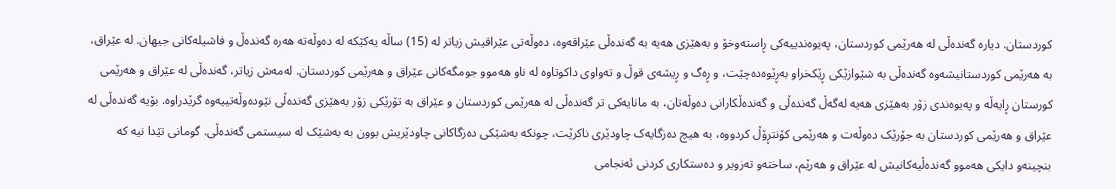کوردستان. دیاره‌ گه‌نده‌ڵى له‌ هه‌رێمى کوردستان، په‌یوه‌ندییه‌کى ڕاسته‌وخۆ و به‌هێزى هه‌یه‌ به‌ گه‌نده‌ڵى عێراقه‌وه‌، ده‌وڵه‌تى عێراقیش زیاتر له‌ (15) ساڵه‌ یه‌کێکه‌ له‌ ده‌وڵه‌ته‌ هه‌ره‌ گه‌نده‌ڵ و فاشیله‌کانى جیھان. له‌ عێراق، به‌ هه‌رێمى کوردستانیشه‌وه‌ گه‌نده‌ڵى به‌ شێوازێکى ڕێکخراو به‌ڕێوه‌ده‌چێت، و ڕه‌گ و ڕیشه‌ى قوڵ و ته‌واوى داکوتاوه‌ له‌ ناو هه‌موو جومگه‌کانى عێراق و هه‌رێمى کوردستان. له‌مه‌ش زیاتر، گه‌نده‌ڵى له‌ عێراق و هه‌رێمى کورستان ڕایه‌ڵه‌ و په‌یوه‌ندى زۆر به‌هێزى هه‌یه‌ له‌گه‌ڵ گه‌نده‌ڵى و گه‌نده‌ڵکارانى ده‌وڵه‌تان، به‌ مانایه‌کى تر گه‌نده‌ڵى له‌ هه‌رێمى کوردستان و عێراق به‌ تۆرێکى زۆر به‌هێزى گه‌نده‌ڵى نێوده‌وڵه‌تییه‌وه‌ گرێدراوه‌. بۆیه‌ گه‌نده‌ڵى له‌ عێراق و هه‌رێمى کوردستان به‌ جۆرێک ده‌وڵه‌ت و هه‌رێمى کۆنتڕۆڵ کردووه‌، به‌ هیچ ده‌زگایه‌ک چاودێرى ناکرێت، چونکه‌ به‌شێکى ده‌زگاکانى چاودێریش بوون به‌ به‌شێک له‌ سیستمى گه‌نده‌ڵی. گومانى تێدا نیه‌ که‌ بنچینه‌و دایکى هه‌موو گه‌نده‌ڵیه‌کانیش له‌ عێراق و هه‌رێم، ساخته‌و ته‌زویر و ده‌ستکارى کردنى ئه‌نجامى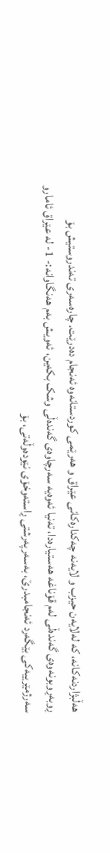هه‌ڵبژاردنه‌کانه‌، که‌ له‌لایه‌ن حیزب و لایه‌نه‌ چه‌کداره‌کانى عێراق و هه‌رێمى کوردستانه‌وه‌ ئه‌نجام ده‌درێت. چاره‌سه‌رى ته‌ندروستیش بۆ ڕوبه‌ڕوبونه‌وه‌ى گه‌نده‌ڵى له‌م قۆناغه‌ هه‌ستیاره‌دا، ته‌نیا ئه‌وه‌یه‌ سه‌رچاوه‌ى گه‌نده‌ڵى وشک بکه‌ین، ئه‌ویش به‌م هه‌نگاوانه‌:- 1- له‌ عێراق ئامارو سه‌رژمێرییه‌کى بێگه‌رد ئه‌نجامبدرێ، به‌سه‌رپه‌رشتى ڕاسته‌وخۆى نێوده‌وڵه‌تی، بۆ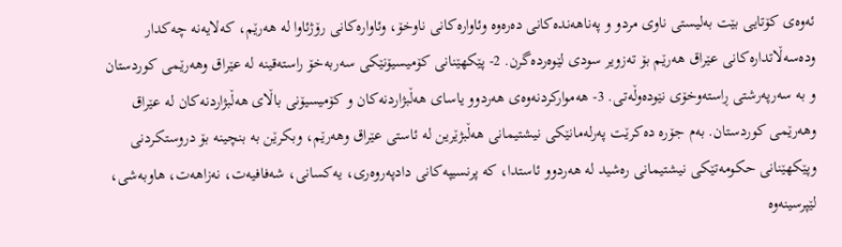ئه‌وه‌ى کۆتایى بێت به‌لیستى ناوى مردو و په‌ناھه‌نده‌کانى ده‌ره‌وه‌ وئاواره‌کانى ناوخۆ، وئاواره‌کانى رۆژئاوا له‌ ھه‌رێم، که‌لایه‌نه‌ چه‌کدار وده‌سه‌ڵاتداره‌کانى عێراق ھه‌رێم بۆ ته‌زویر سودى لێوه‌رده‌گرن. 2- پێکهێنانى کۆمیسیۆنێکى سه‌ربه‌خۆ راسته‌قینه‌ له‌ عێراق وھه‌رێمى کوردستان و به‌ سه‌رپه‌رشتى ڕاسته‌وخۆى نێوده‌وڵه‌تی. 3- هه‌موارکردنه‌وه‌ى هه‌ردوو یاساى هه‌ڵبژاردنه‌کان و کۆمیسیۆنى باڵاى هه‌ڵبژاردنه‌کان له‌ عێراق وھه‌رێمى کوردستان. به‌م جۆره‌ ده‌کرێت په‌رله‌مانێکى نیشتیمانى ھه‌ڵبژێرین له‌ ئاستى عێراق وھه‌رێم، وبکرێن به‌ بنچینه‌ بۆ دروستکردنى وپێکھێنانى حکومه‌تێکى نیشتیمانى ره‌شید له‌ ھه‌ردوو ئاستدا، که‌ پرنسیپه‌کانى دادپه‌روه‌ری، یه‌کسانی، شه‌فافیه‌ت، نه‌زاھه‌ت، ھاوبه‌شی، لێپرسینه‌وه‌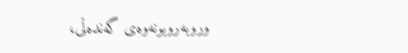وروبه‌روبونه‌وه‌ى گه‌نده‌ڵی،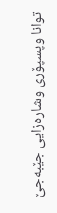توانا وپسپۆرى وشاره‌زایى جێبه‌جێ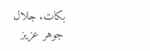بکات. جلال جوهر عزیز